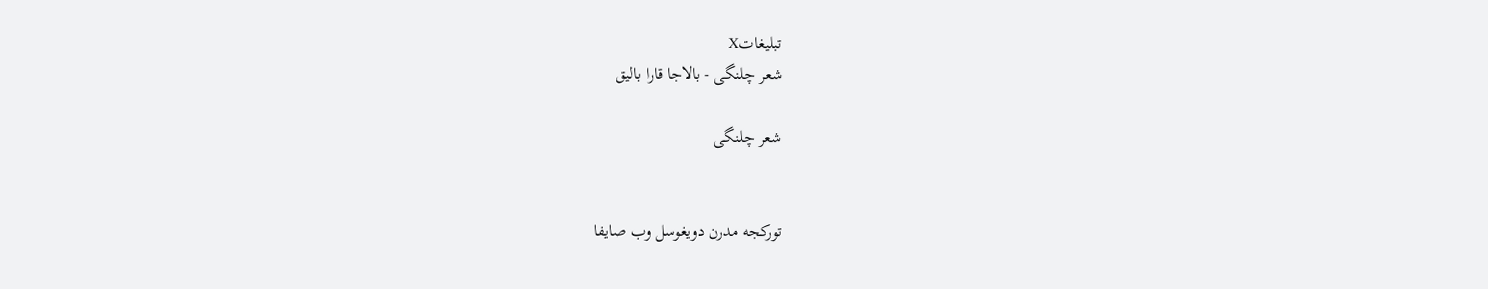تبليغاتX
شعر چلنگی - بالاجا قارا بالیق

شعر چلنگی


تورکجه مدرن دويغوسل وب صايفا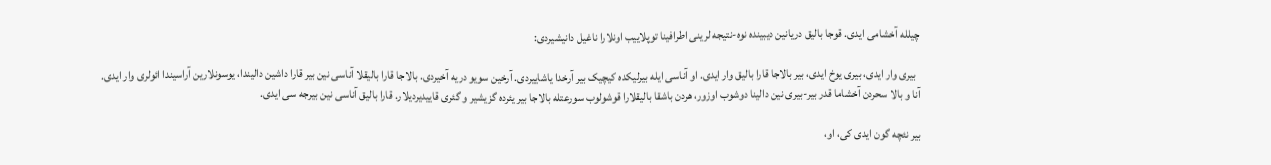چیلله آخشامی ایدی. قوجا بالیق دریانین دیبینده نوه-نتیجه لرینی اطرافینا توپلاییب اونلارا ناغیل دانیشیردی:

  بیری وار ایدی، بیری یوخ ایدی، بیر بالاجا قارا بالیق وار ایدی. او آناسی ایله بیرلیکده کیچیک بیر آرخدا یاشاییردی. آرخین سویو دریه آخیردی. بالاجا قارا بالیقلا آناسی نین بیر قارا داشین دالیندا، یوسونلارین آراسیندا ائولری وار ایدی. آنا و بالا سحردن آخشاما قدر بیر-بیری نین دالینا دوشوب اوزور، هردن باشقا بالیقلارا قوشولوب سورعتله بالاجا بیر یئرده گزیشیر و گئری قاییدیردیلار. قارا بالیق آناسی نین بیرجه سی ایدی.

بیر نئچه گون ایدی کی، او،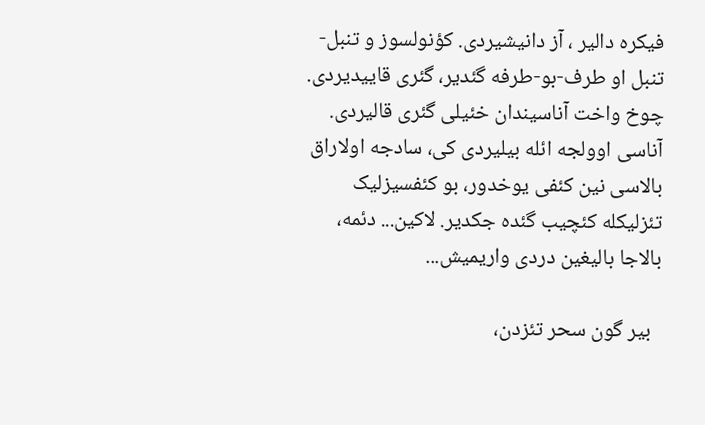فیکره دالیر ، آز دانیشیردی. کؤنولسوز و تنبل- تنبل او طرف-بو-طرفه گئدیر، گئری قاییدیردی. چوخ واخت آناسیندان خئیلی گئری قالیردی. آناسی اوولجه ائله بیلیردی کی، سادجه اولاراق بالاسی نین کئفی یوخدور، بو کئفسیزلیک تئزلیکله کئچیب گئده جکدیر. لاکین... دئمه، بالاجا بالیغین دردی واریمیش...

  بیر گون سحر تئزدن،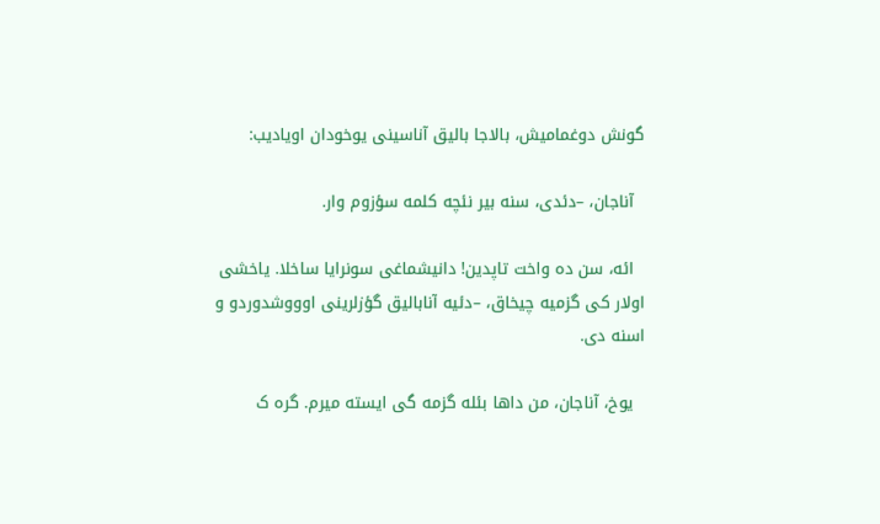گونش دوغمامیش، بالاجا بالیق آناسینی یوخودان اویادیب:

  آناجان، –دئدی، سنه بیر نئچه کلمه سؤزوم وار.

  ائه، سن ده واخت تاپدین! دانیشماغی سونرایا ساخلا. یاخشی اولار کی گزمیه چیخاق، –دئیه آنابالیق گؤزلرینی اوووشدوردو و اسنه دی.

  یوخ، آناجان، من داها بئله گزمه گی ایسته میرم. گره ک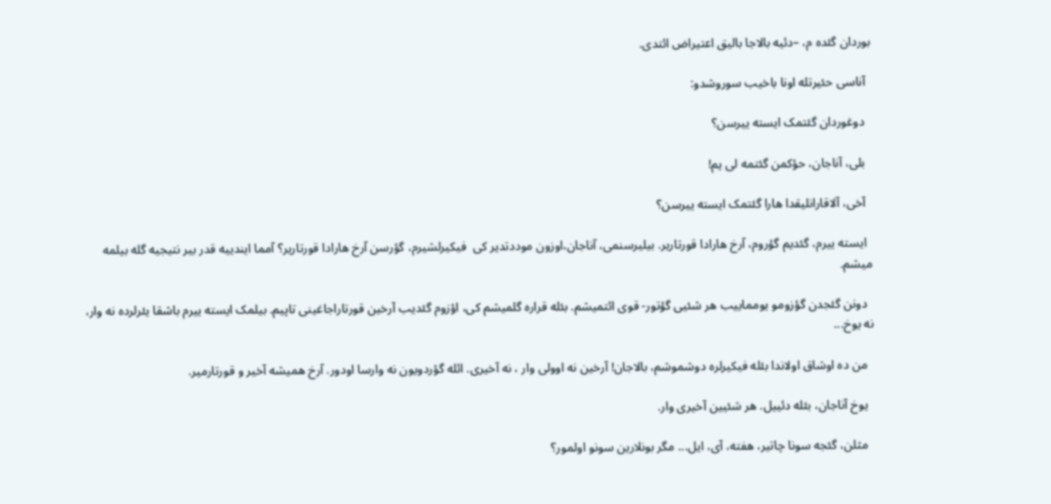بوردان گئده م، –دئیه بالاجا بالیق اعتیراض ائتدی.

  آناسی حئیرتله اونا باخیب سوروشدو:

  دوغوردان گئتمک ایسته ییرسن؟

  بلی، آناجان، حؤکمن گئتمه لی یم!

  آخی، آلاقارانلیقدا هارا گئتمک ایسته ییرسن؟

  ایسته ییرم، گئدیم گؤروم، آرخ هارادا قورتاریر. بیلیرسنمی، آناجان،اوزون موددتدیر کی  فیکیرلشیرم، گؤرسن آرخ هارادا قورتاریر؟ آمما ایندییه قدر بیر نتیجیه گله بیلمه میشم.

  دونن گئجدن گؤزومو یومماییب هر شئیی گؤتور- قوی ائتمیشم. بئله قراره گلمیشم کی، اؤزوم گئدیب آرخین قورتاراجاغینی تاپیم. بیلمک ایسته ییرم باشقا یئرلرده نه وار، نه یوخ...

  من ده اوشاق اولاندا بئله فیکیرلره دوشموشم، بالاجان! آرخین نه اوولی وار ، نه آخیری. ائله گؤردویون نه وارسا اودور. آرخ همیشه آخیر و قورتارمیر.

  یوخ آناجان، بئله دئییل. هر شئیین آخیری وار.

  مثلن، گئجه سونا چاتیر، هفته، آی، ایل... مگر بونلارین سونو اولمور؟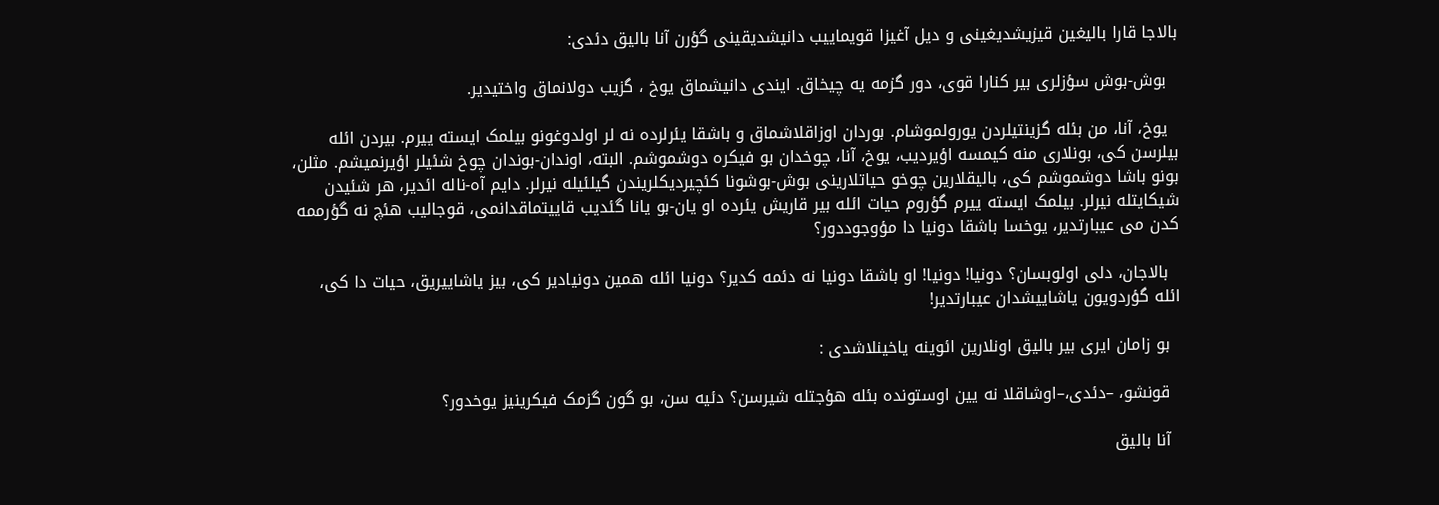بالاجا قارا بالیغین قیزیشدیغینی و دیل آغیزا قویماییب دانیشدیقینی گؤرن آنا بالیق دئدی:

  بوش-بوش سؤزلری بیر کنارا قوی، دور گزمه یه چیخاق. ایندی دانیشماق یوخ ، گزیب دولانماق واختیدیر.

  یوخ، آنا، من بئله گزینتیلردن یورولموشام. بوردان اوزاقلاشماق و باشقا یئرلرده نه لر اولدوغونو بیلمک ایسته ییرم. بیردن ائله بیلرسن کی، بونلاری منه کیمسه اؤیردیب، یوخ، آنا، چوخدان بو فیکره دوشموشم. البته، اوندان-بوندان چوخ شئیلر اؤیرنمیشم. مثلن، بونو باشا دوشموشم کی، بالیقلارین چوخو حیاتلارینی بوش-بوشونا کئچیردیکلریندن گیلئیله نیرلر. دایم آه-ناله ائدیر، هر شئیدن شیکایتله نیرلر. بیلمک ایسته ییرم گؤروم حیات ائله بیر قاریش یئرده او یان-بو یانا گئدیب قاییتماقدانمی، قوجالیب هئچ نه گؤرممه کدن می عیبارتدیر، یوخسا باشقا دونیا دا مؤوجوددور؟

  بالاجان، دلی اولوبسان؟ دونیا! دونیا! او باشقا دونیا نه دئمه کدیر؟ دونیا ائله همین دونیادیر کی، بیز یاشاییریق، حیات دا کی، ائله گؤردویون یاشاییشدان عیبارتدیر!

  بو زامان ایری بیر بالیق اونلارین ائوینه یاخینلاشدی :

  قونشو، –دئدی،–اوشاقلا نه یین اوستونده بئله هؤجتله شیرسن؟ دئیه سن، بو گون گزمک فیکرینیز یوخدور؟

  آنا بالیق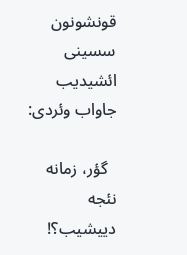قونشونون سسینی ائشیدیب جاواب وئردی:

  گؤر، زمانه نئجه دییشیب؟!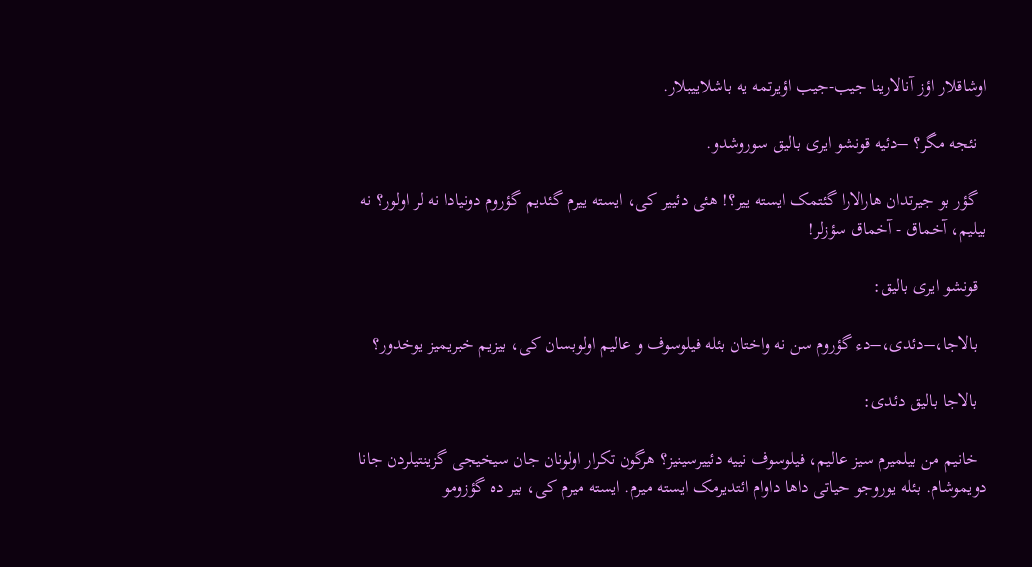اوشاقلار اؤز آنالارینا جیب-جیب اؤیرتمه یه باشلاییبلار.

  نئجه مگر؟ –دئیه قونشو ایری بالیق سوروشدو.

  گؤر بو جیرتدان هارالارا گئتمک ایسته ییر؟! هئی دئییر کی، ایسته ییرم گئدیم گؤروم دونیادا نه لر اولور؟ نه بیلیم، آخماق - آخماق سؤزلر!

  قونشو ایری بالیق:

  بالاجا،–دئدی،–دء گؤروم سن نه واختان بئله فیلوسوف و عالیم اولوبسان کی، بیزیم خبریمیز یوخدور؟

  بالاجا بالیق دئدی:

  خانیم من بیلمیرم سیز عالیم، فیلوسوف نیيه دئییرسینیز؟ هرگون تکرار اولونان جان سیخیجی گزینتیلردن جانا دویموشام. بئله یوروجو حیاتی داها داوام ائتدیرمک ایسته میرم. ایسته میرم کی، بیر ده گؤزومو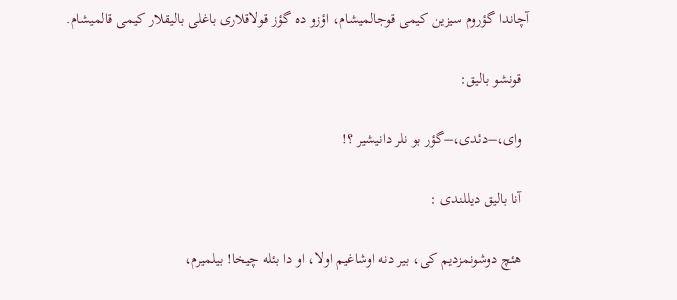آچاندا گؤروم سیزین کیمی قوجالمیشام، اؤزو ده گؤز قولاقلاری باغلی بالیقلار کیمی قالمیشام.

  قونشو بالیق:

  وای،–دئدی،–گؤر بو نلر دانیشیر ؟!

  آنا بالیق دیللندی :

  هئچ دوشونمزدیم کی، بیر دنه اوشاغیم اولا، او دا بئله چیخا! بیلمیرم،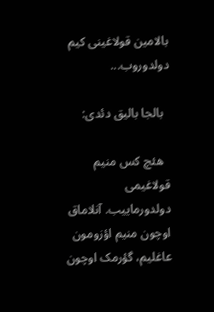بالامین قولاغینی کیم دولدوروب...

  بالجا بالیق دئدی:

  هئچ کس منیم قولاغیمی دولدورماییب. آنلاماق اوچون منیم اؤزومون عاغلیم، گؤرمک اوچون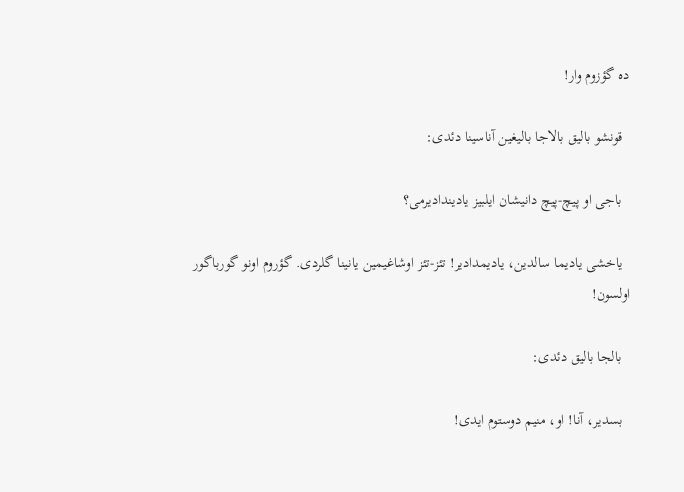ده گؤزوم وار!

  قونشو بالیق بالاجا بالیغین آناسینا دئدی:

  باجی او پیچ-پیچ دانیشان ایلبیز یادیندادیرمی؟

  یاخشی یادیما سالدین، یادیمدادیر! تئز-تئز اوشاغیمین یانینا گلردی. گؤروم اونو گورباگور اولسون!

  بالجا بالیق دئدی:

  بسدیر، آنا! او، منیم دوستوم ایدی!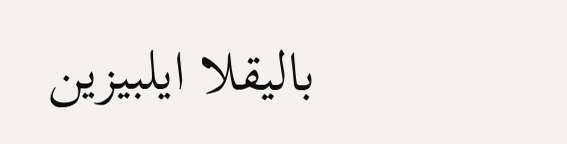بالیقلا ایلبیزین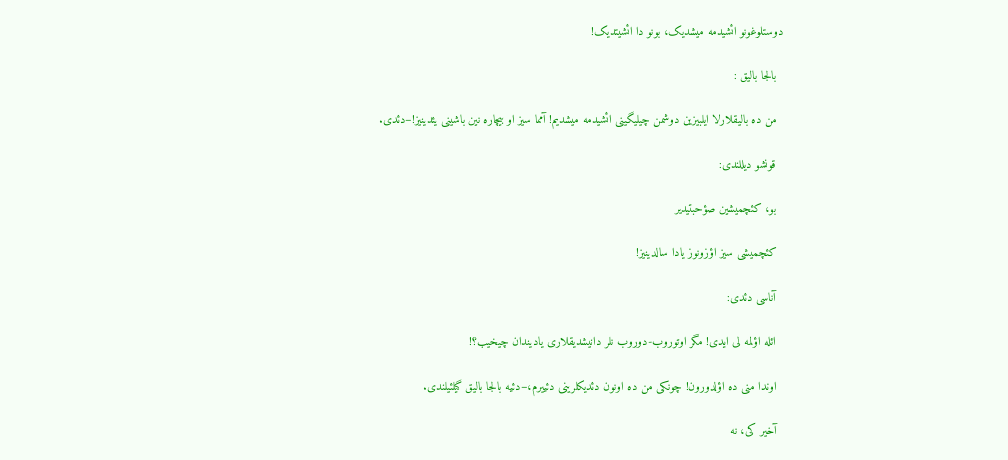دوستلوغونو ائشیدمه میشدیک، بونو دا ائشیتدیک!

  بالجا بالیق :

  من ده بالیقلارلا ایلبیزین دوشمن چیلیگینی ائشیدمه میشدیم! آمما سیز او بیچاره نین باشینی یئدینیز!–دئدی.

  قونشو دیللندی:

  بو، کئچمیشین صؤحبتیدیر

  کئچمیشی سیز اؤزونوز یادا سالدینیز!

  آناسی دئدی:

  ائله اؤلمه لی ایدی! مگر اوتوروب-دوروب نلر دانیشدیقلاری یادیندان چیخیب؟!

  اوندا منی ده اؤلدورون! چونکی من ده اونون دئدیکلرینی دئییرم،–دئیه بالجا بالیق گیلئیلندی.

  آخیر کی، نه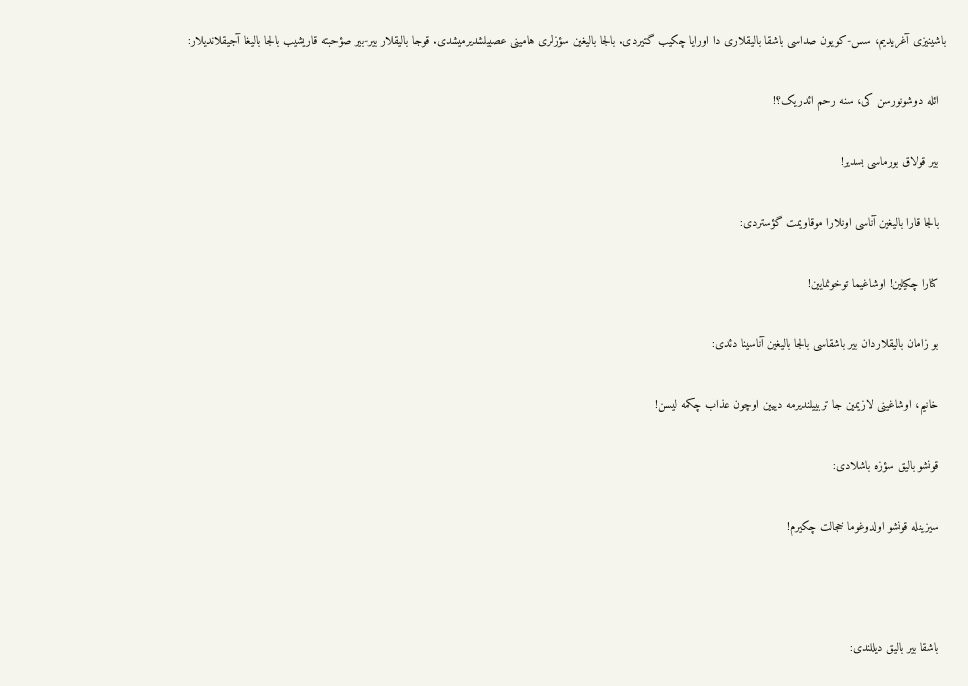باشینیزی آغریدیم، سس-کویون صداسی باشقا بالیقلاری دا اورایا چکیب گتیردی. بالجا بالیغین سؤزلری هامینی عصبیلشدیرمیشدی. قوجا بالیقلار بیر-بیر صؤحبته قاریشیب بالجا بالیغا آجیقلاندیلار:

  ائله دوشونورسن کی، سنه رحم ائدریک؟!

  بیر قولاق بورماسی بسدیر!

  بالجا قارا بالیغین آناسی اونلارا موقاویمت گؤستردی:

  کنارا چکیلین! اوشاغیما توخونمایین!

  بو زامان بالیقلاردان بیر باشقاسی بالجا بالیغین آناسینا دئدی:

  خانیم، اوشاغینی لازیمین جا تربییلندیرمه دییین اوچون عذاب چکمه لیسن!

  قونشو بالیق سؤزه باشلادی:

  سیزینله قونشو اولدوغوما خجالت چکیرم!



  باشقا بیر بالیق دیللندی: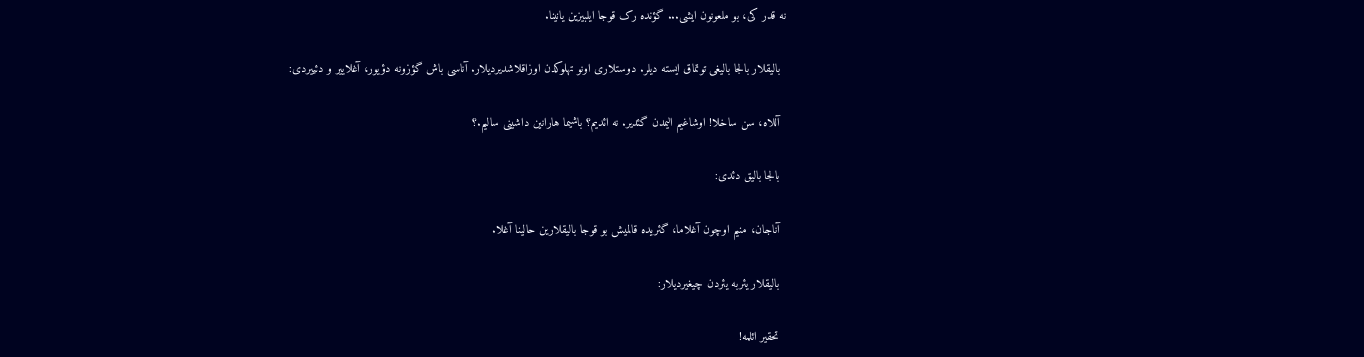نه قدر کی، بو ملعونون ایشی... گؤنده رک قوجا ایلبیزین یانینا.

  بالیقلار بالجا بالیغی توتماق ایسته دیلر. دوستلاری اونو تهلوکدن اوزاقلاشدیردیلار. آناسی باش گؤزونه دؤیور، آغلاییر و دئییردی:

  آللاه، سن ساخلا! اوشاغیم الیمدن گئدیر. نه ائدیم؟ باشیما هارانین داشینی سالیم.؟

  بالجا بالیق دئدی:

  آناجان، منیم اوچون آغلاما، گئریده قالمیش بو قوجا بالیقلارین حالینا آغلا.

  بالیقلار یئربه یئردن چیغیردیلار:

  تحقیر ائلمه!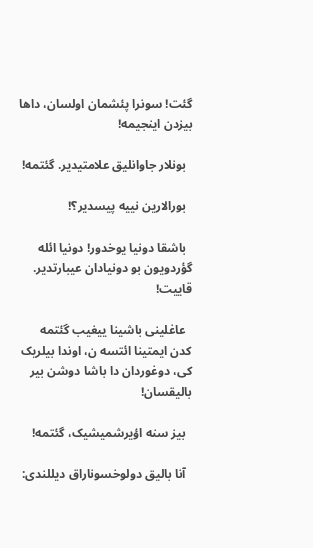گئت! سونرا پئشمان اولسان، داها بیزدن اینجیمه!

  بونلار جاوانلیق علامتیدیر. گئتمه!

  بورالارین نییه پیسدیر؟!

  باشقا دونیا یوخدور! دونیا ائله گؤردویون بو دونیادان عیبارتدیر. قاییت!

  عاغلینی باشینا ییغیب گئتمه کدن ایمتینا ائتسه ن، اوندا بیلریک کی، دوغوردان دا باشا دوشن بیر بالیقسان!

  بیز سنه اؤیرشمیشیک، گئتمه!

  آنا بالیق دولوخسوناراق دیللندی: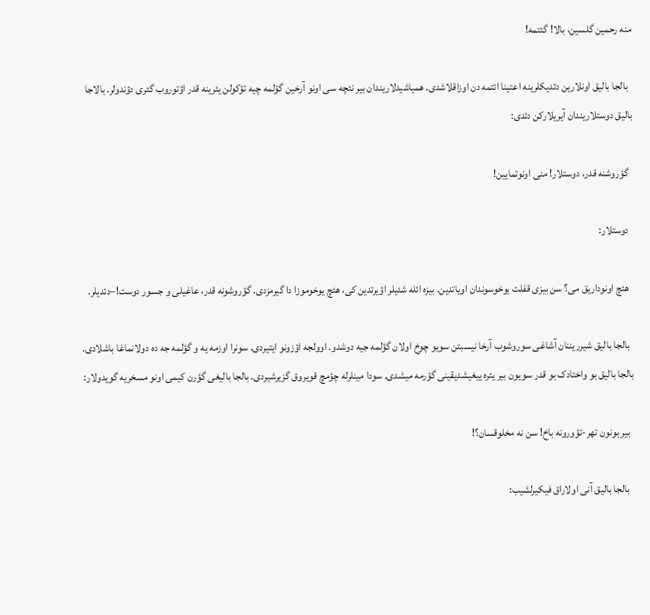منه رحمین گلسین، بالا! گئتمه!

  بالجا بالیق اونلارین دئدیکلرینه اعتینا ائتمه دن اوزاقلاشدی. همیاشیدلاریندان بیر نئچه سی اونو آرخین گؤلمه چیه تؤکولن یئرینه قدر اؤتوروب گئری دؤندولر. بالاجا بالیق دوستلاریندان آیریلارکن دئدی:

  گؤروشنه قدر، دوستلار! منی اونوتمایین!

  دوستلار:

  هئچ اونوداریق می؟ سن بیزی قفلت یوخوسوندان اویاتدین. بیزه ائله شئیلر اؤیرتدین کی، هئچ یوخوموزا دا گیرمزدی. گؤروشونه قدر، عاغیلی و جسور دوست!–دئدیلر.

  بالجا بالیق شیرریننان آشاغی سوروشوب آرخا نیسبتن سویو چوخ اولان گؤلمه جیه دوشدو. اوولجه اؤزونو ایتیردی. سونرا اوزمه یه و گؤلمه جه ده دولانماغا باشلادی. بالجا بالیق بو واختادک بو قدر سویون بیر یئره ییغیشدیقینی گؤرمه میشدی. سودا مینلرله چؤمچ قویروق گزیرشیردی. بالجا بالیغی گؤرن کیمی اونو مسخریه گویدولار:

  بیر بونون تهر-تؤورونه باخ! سن نه مخلوقسان؟!

  بالجا بالیق آنی اولاراق فیکیرلشیب: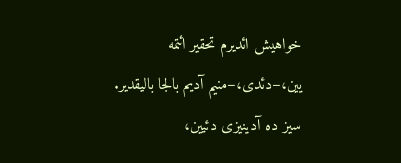خواهیش ائدیرم تحقیر ائتمه یین،–دئدی،–منیم آدیم بالجا بالیقدیر. سیز ده آدینیزی دئیین،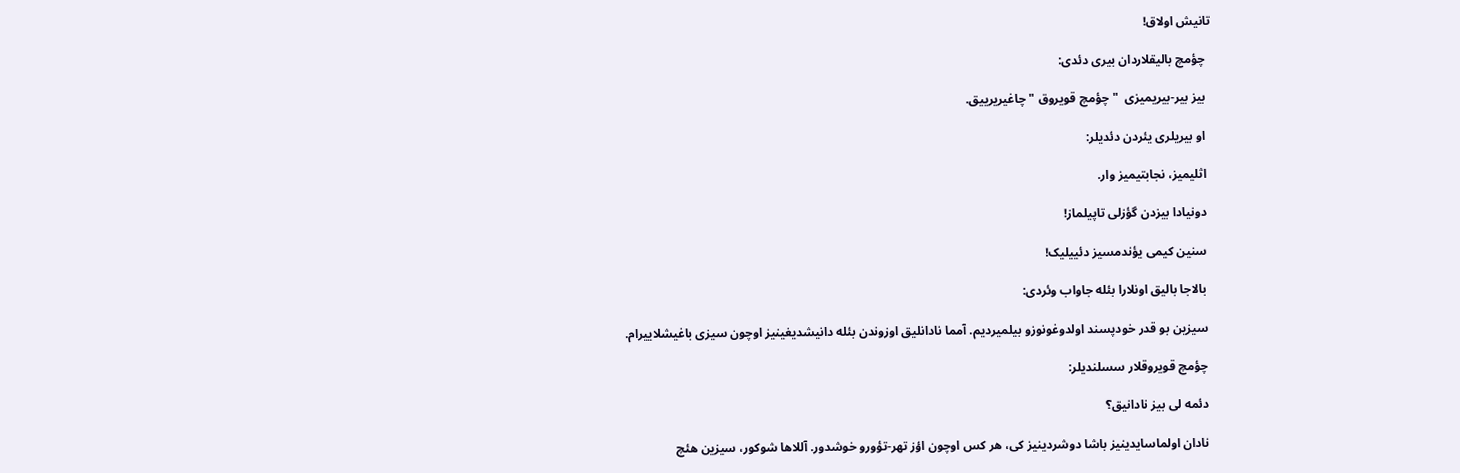تانیش اولاق!

  چؤمچ بالیقلاردان بیری دئدی:

  بیز بیر-بیریمیزی  " چؤمچ قویروق " چاغیریرییق.

  او بیریلری یئردن دئدیلر:

  اثلیمیز، نجابتیمیز وار.

  دونیادا بیزدن گؤزلی تاپیلماز!

  سنین کیمی یؤندمسیز دئییلیک!

  بالاجا بالیق اونلارا بئله جاواب وئردی:

  سیزین بو قدر خودپسند اولدوغونوزو بیلمیردیم. آمما نادانلیق اوزوندن بئله دانیشدیغینیز اوچون سیزی باغیشلاییرام.

  چؤمچ قویروقلار سسلندیلر:

  دئمه لی بیز نادانیق؟

  نادان اولماسایدینیز باشا دوشردینیز کی، هر کس اوچون اؤز تهر-تؤورو خوشدور. آللاها شوکور، سیزین هئچ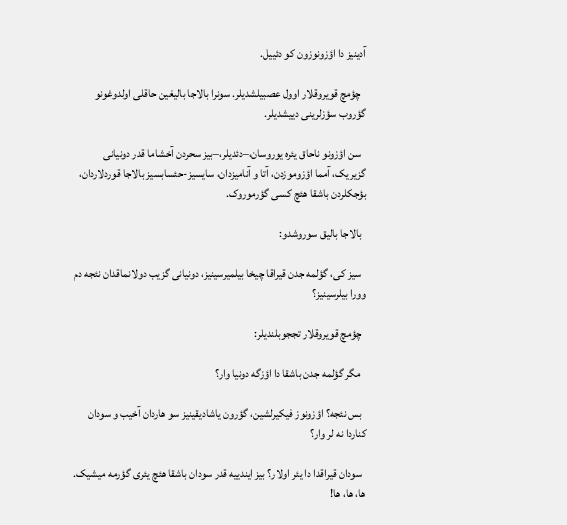آدینیز دا اؤزونوزون کو دئییل.

  چؤمچ قویروقلار اوول عصبیلشدیلر. سونرا بالاجا بالیغین حاقلی اولدوغونو گؤروب سؤزلرینی دییشدیلر.

  سن اؤزونو ناحاق یئره یوروسان،–دئدیلر،–بیز سحردن آخشاما قدر دونیانی گزیریک، آمما اؤزوموزدن، آتا و آنامیزدان، سایسیز-حئسابسیز بالاجا قوردلاردان، بؤجکلردن باشقا هئچ کسی گؤرموروک.

  بالاجا بالیق سوروشدو:

  سیز کی، گؤلمه جدن قیراقا چیخا بیلمیرسینیز، دونیانی گزیب دولانماقدان نئجه دم وورا بیلرسینیز؟

  چؤمچ قویروقلار تججوبلندیلر:

  مگر گؤلمه جدن باشقا دا اؤزگه دونیا وار؟

  بس نئجه؟ اؤزونوز فیکیرلشین، گؤرون یاشادیقینیز سو هاردان آخیب و سودان کناردا نه لر وار؟

  سودان قیراقدا دا یئر اولار؟ بیز ایندییه قدر سودان باشقا هئچ یئری گؤرمه میشیک. ها، ها، ها!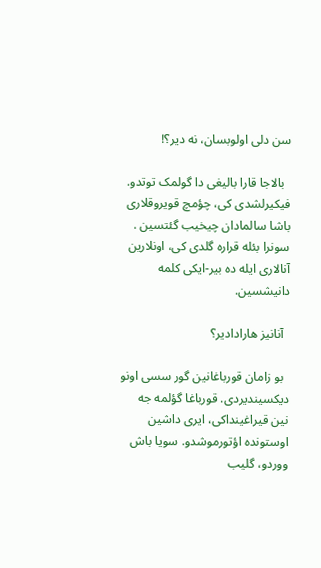سن دلی اولوبسان، نه دیر؟!

  بالاجا قارا بالیغی دا گولمک توتدو. فیکیرلشدی کی، چؤمچ قویروقلاری باشا سالمادان چیخیب گئتسین . سونرا بئله قراره گلدی کی، اونلارین آنالاری ایله ده بیر-ایکی کلمه دانیشسین.

  آنانیز هارادادیر؟

  بو زامان قورباغانین گور سسی اونو دیکسیندیردی. قورباغا گؤلمه جه نین قیراغینداکی، ایری داشین اوستونده اؤتورموشدو. سویا باش ووردو، گلیب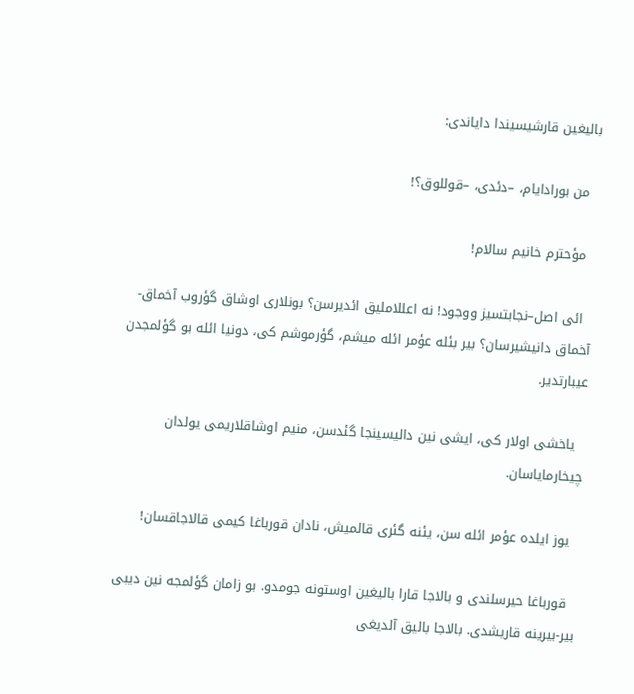بالیغین قارشیسیندا دایاندی:

  من بورادایام، –دئدی، –قوللوق؟!

  مؤحترم خانیم سالام!

  ائی اصل–نجابتسیز ووجود! نه اعللاملیق ائدیرسن؟ بونلاری اوشاق گؤروب آخماق-آخماق دانیشیرسان؟ بیر بئله عؤمر ائله میشم، گؤرموشم کی، دونیا ائله بو گؤلمجدن عیبارتدیر.

  یاخشی اولار کی، ایشی نین دالیسینجا گئدسن، منیم اوشاقلاریمی یولدان چیخارمایاسان.

  یوز ایلده عؤمر ائله سن، یئنه گئری قالمیش، نادان قورباغا کیمی قالاجاقسان!

  قورباغا حیرسلندی و بالاجا قارا بالیغین اوستونه جومدو. بو زامان گؤلمجه نین دیبی بیر-بیرینه قاریشدی. بالاجا بالیق آلدیغی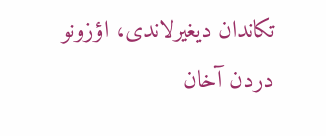تکاندان دیغیرلاندی، اؤزونو دردن آخان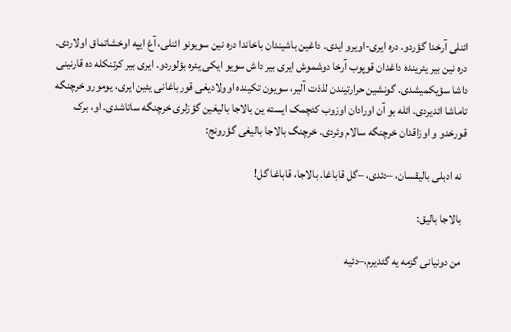ائنلی آرخدا گؤردو. دره ایری-اویرو ایدی. داغین باشیندان باخاندا دره نین سویونو ائنلی، آغ ایپه اوخشاتماق اولاردی. دره نین بیر یئرینده داغدان قوپوب آرخا دوشموش ایری بیر داش سویو ایکی یئره بؤلوردو. ایری بیر کرتنکله ده قارنینی داشا سؤیکمیشدی. گونشین حرارتیندن لذذت آلیر، سویون تکینده اوولادیغی قورباغانی یئین ایری، یومورو خرچنگه تاماشا ائدیردی. ائله بو آن اورادان اوزوب کئچمک ایسته ین بالاجا بالیغین گؤزلری خرچنگه ساتاشدی. او، برک قورخدو و اوزاقدان خرچنگه سالام وئردی. خرچنگ بالاجا بالیغی گؤرونج:

  نه ادبلی بالیقسان، –دئدی، –گل قاباغا. بالاجا، قاباغا گل!

  بالاجا بالیق:

  من دونیانی گزمه یه گئدیرم،–دئیه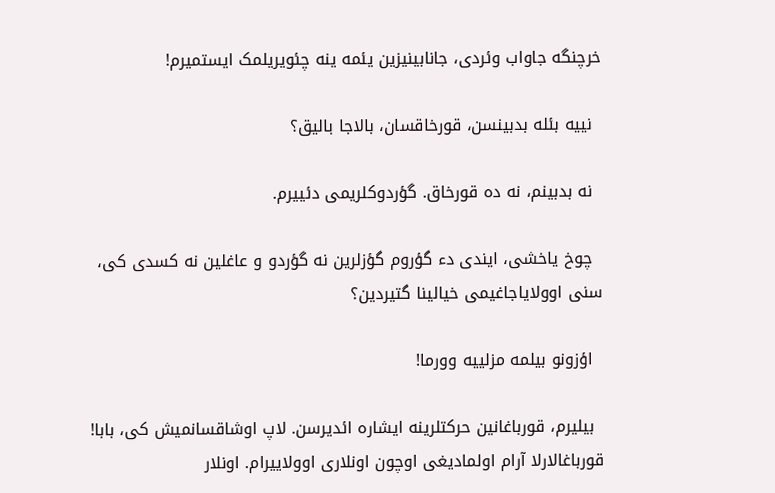خرچنگه جاواب وئردی، جانابینیزین یئمه ینه چئویریلمک ایستمیرم!

  نییه بئله بدبینسن، قورخاقسان، بالاجا بالیق؟

  نه بدبینم، نه ده قورخاق. گؤردوکلریمی دئییرم.

  چوخ یاخشی، ایندی دء گؤروم گؤزلرین نه گؤردو و عاغلین نه کسدی کی، سنی اوولایاجاغیمی خیالینا گتیردین؟

  اؤزونو بیلمه مزلییه وورما!

  بیلیرم، قورباغانین حرکتلرینه ایشاره ائدیرسن. لاپ اوشاقسانمیش کی، بابا! قورباغالارلا آرام اولمادیغی اوچون اونلاری اوولاییرام. اونلار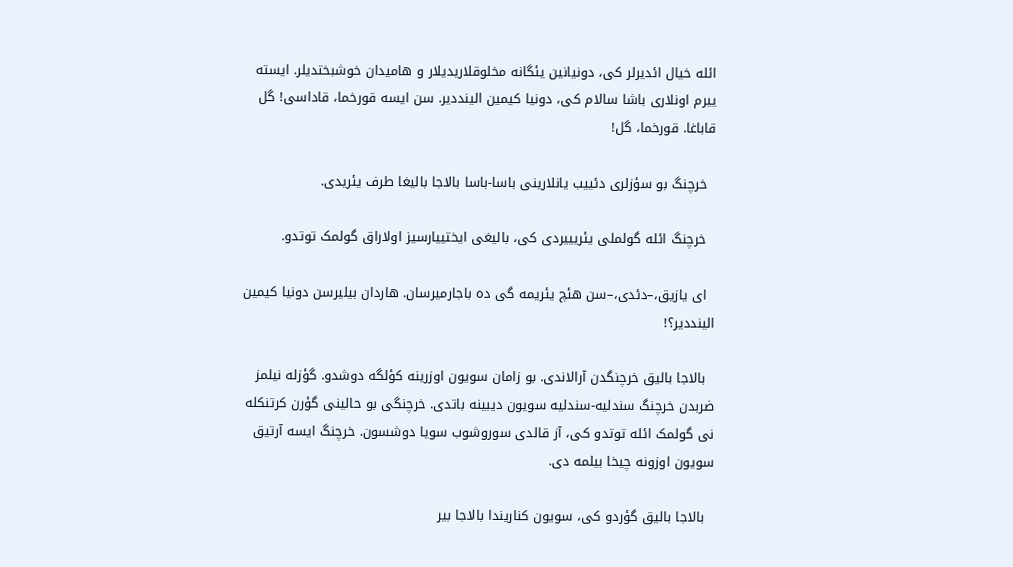ائله خیال ائدیرلر کی، دونیانین یئگانه مخلوقلاریدیلار و هامیدان خوشبختدیلر. ایسته ییرم اونلاری باشا سالام کی، دونیا کیمین الینددیر. سن ایسه قورخما، قاداسی! گل قاباغا. قورخما، گل!

  خرچنگ بو سؤزلری دئییب یانلارینی باسا-باسا بالاجا بالیغا طرف یئریدی.

  خرچنگ ائله گولملی یئریییردی کی، بالیغی ایختییارسیز اولاراق گولمک توتدو.

  ای یازیق،–دئدی،–سن هئچ یئریمه گی ده باجارمیرسان. هاردان بیلیرسن دونیا کیمین الینددیر؟!

  بالاجا بالیق خرچنگدن آرالاندی. بو زامان سویون اوزرینه کؤلگه دوشدو. گؤزله نیلمز ضربدن خرچنگ سندلیه-سندلیه سویون دیبینه باتدی. خرچنگی بو حالینی گؤرن کرتنکله نی گولمک ائله توتدو کی، آز قالدی سوروشوب سویا دوشسون. خرچنگ ایسه آرتیق سویون اوزونه چیخا بیلمه دی.

  بالاجا بالیق گؤردو کی، سویون کناریندا بالاجا بیر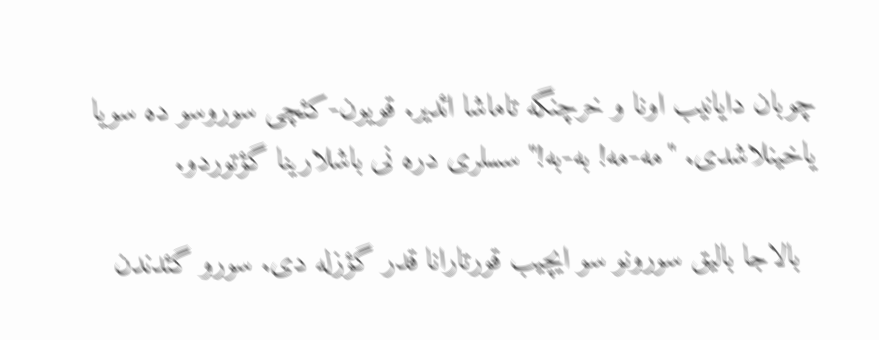چوبان دایانیب اونا و خرچنگه تاماشا ائدیر. قویون-کئچی سوروسو ده سویا یاخینلاشدی. "مه-مه! به-به!" سسلری دره نی باشلارینا گؤتوردو.

  بالاجا بالیق سورونو سو ایچیب قورتارانا قدر گؤزله دی. سورو گئدندن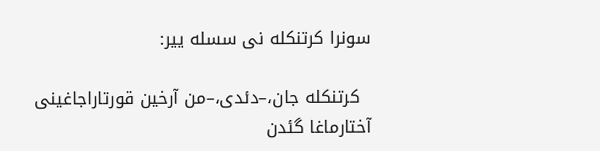سونرا کرتنکله نی سسله ییر:

  کرتنکله جان،–دئدی،–من آرخین قورتاراجاغینی آختارماغا گئدن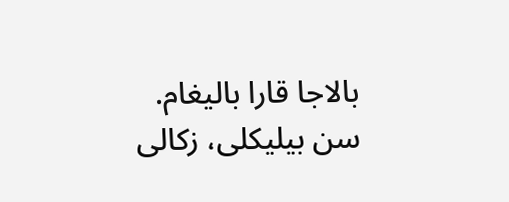بالاجا قارا بالیغام. سن بیلیکلی، زکالی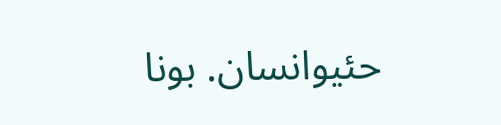حئیوانسان. بونا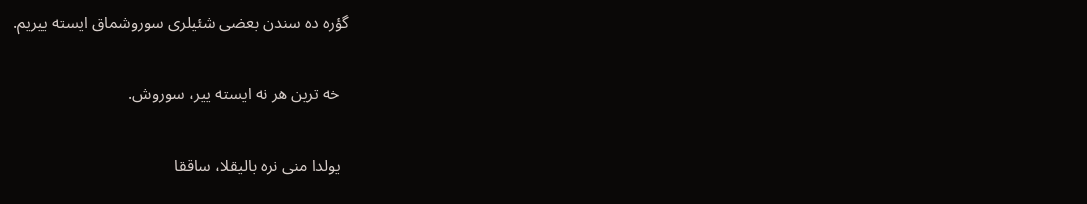گؤره ده سندن بعضی شئیلری سوروشماق ایسته ییریم.

  خه ترین هر نه ایسته ییر، سوروش.

  یولدا منی نره بالیقلا، ساققا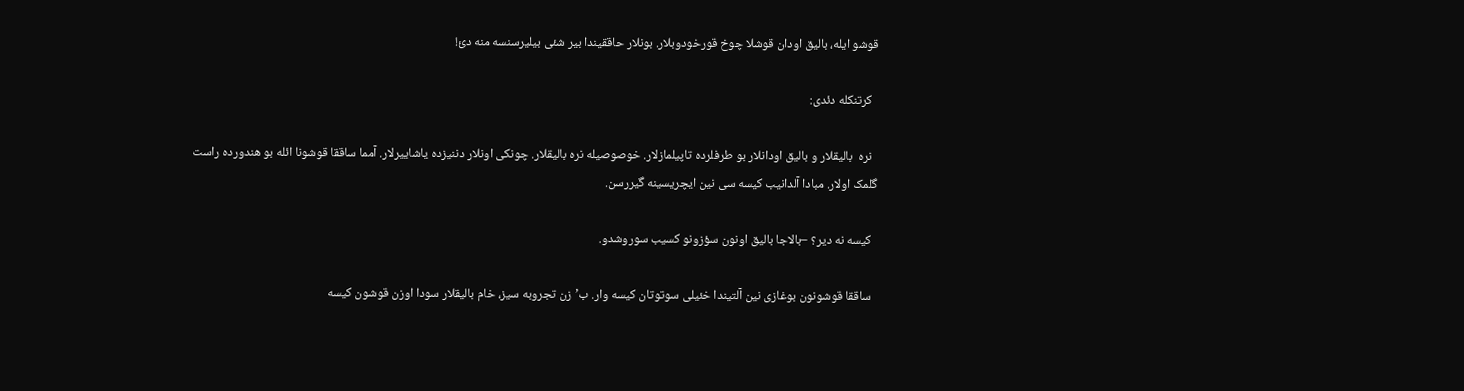قوشو ایله، بالیق اودان قوشلا چوخ قورخودوبلار. بونلار حاققیندا بیر شئی بیلیرسنسه منه دئ!

  کرتنکله دئدی:

  نره  بالیقلار و بالیق اودانلار بو طرفلرده تاپیلمازلار. خوصوصیله نره بالیقلار. چونکی اونلار دننیزده یاشاییرلار. آمما ساققا قوشونا ائله بو هندورده راست گلمک اولار. مبادا آلدانیب کیسه سی نین ایچریسینه گیررسن.

  کیسه نه دیر؟ –بالاجا بالیق اونون سؤزونو کسیب سوروشدو.

  ساققا قوشونون بوغازی نین آلتیندا خئیلی سوتوتان کیسه وار. ب’زن تجروبه سیز، خام بالیقلار سودا اوزن قوشون کیسه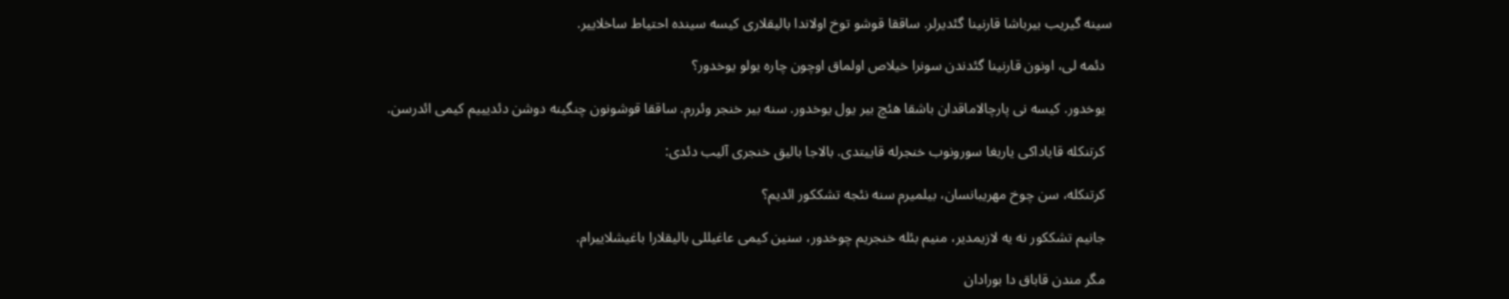سینه گیریب بیرباشا قارنینا گئدیرلر. ساققا قوشو توخ اولاندا بالیقلاری کیسه سینده احتیاط ساخلاییر.

  دئمه لی، اونون قارنینا گئدندن سونرا خیلاص اولماق اوچون چاره یولو یوخدور؟

  یوخدور. کیسه نی پارچالاماقدان باشقا هئچ بیر یول یوخدور. سنه بیر خنجر وئررم. ساققا قوشونون چنگینه دوشن دئدیییم کیمی ائدرسن.

  کرتنکله قایاداکی یاریغا سورونوب خنجرله قاییتدی. بالاجا بالیق خنجری آلیب دئدی:

  کرتنکله، سن چوخ مهریبانسان، بیلمیرم سنه نئجه تشککور ائدیم؟

  جانیم تشککور نه یه لازیمدیر، منیم بئله خنجریم چوخدور، سنین کیمی عاغیللی بالیقلارا باغیشلاییرام.

  مگر مندن قاباق دا بورادان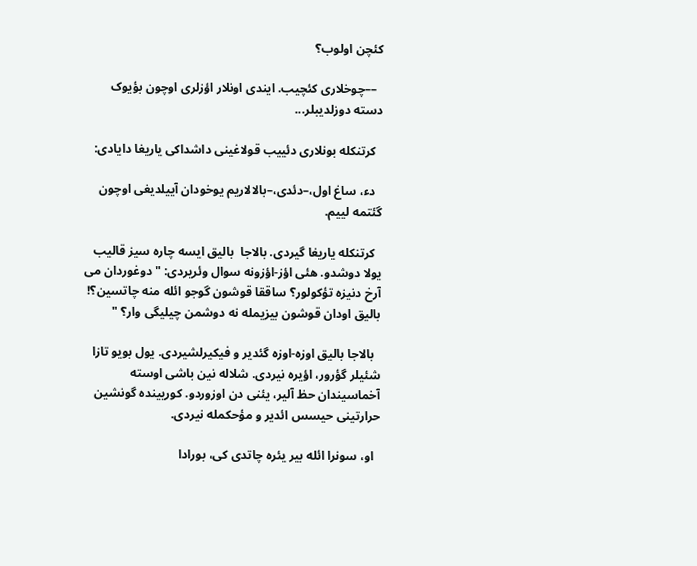کئچن اولوب؟

  ––چوخلاری کئچیب. ایندی اونلار اؤزلری اوچون بؤیوک دسته دوزلدیبلر...

  کرتنکله بونلاری دئییب قولاغینی داشداکی یاریغا دایادی:

  دء، ساغ اول،–دئدی،–بالالاریم یوخودان آییلدیغی اوچون گئتمه لییم.

  کرتنکله یاریغا گیردی. بالاجا  بالیق ایسه چاره سیز قالیب یولا دوشدو. هئی اؤز-اؤزونه سوال وئریردی: "دوغوردان می آرخ دنیزه تؤکولور؟ ساققا قوشون گوجو ائله منه چاتسین؟! بالیق اودان قوشون بیزیمله نه دوشمن چیلیگی وار؟ "

  بالاجا بالیق اوزه-اوزه گئدیر و فیکیرلشیردی. یول بویو تازا شئیلر گؤرور، اؤیره نیردی. شلاله نین باشی اوسته آخماسیندان حظ آلیر، یئنی دن اوزوردو. کوریینده گونشین حرارتینی حیسس ائدیر و مؤحکمله نیردی.

  او، سونرا ائله بیر یئره چاتدی کی، بورادا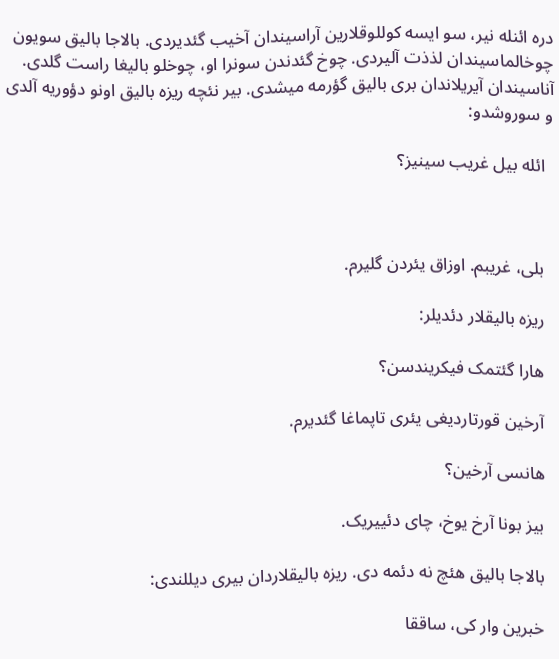دره ائنله نیر، سو ایسه کوللوقلارین آراسیندان آخیب گئدیردی. بالاجا بالیق سویون چوخالماسیندان لذذت آلیردی. چوخ گئدندن سونرا او، چوخلو بالیغا راست گلدی. آناسیندان آیریلاندان بری بالیق گؤرمه میشدی. بیر نئچه ریزه بالیق اونو دؤوریه آلدی و سوروشدو:

  ائله بیل غریب سینیز؟



  بلی، غریبم. اوزاق یئردن گلیرم.

  ریزه بالیقلار دئدیلر:

  هارا گئتمک فیکریندسن؟

  آرخین قورتاردیغی یئری تاپماغا گئدیرم.

  هانسی آرخین؟

  بیز بونا آرخ یوخ، چای دئییریک.

  بالاجا بالیق هئچ نه دئمه دی. ریزه بالیقلاردان بیری دیللندی:

  خبرین وار کی، ساققا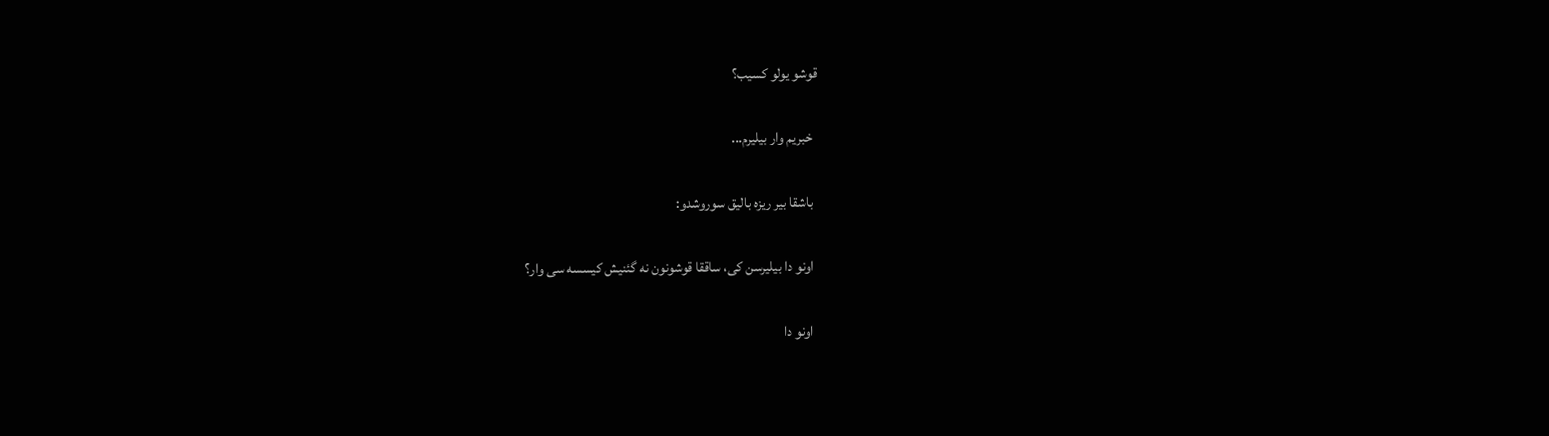قوشو یولو کسیب؟

  خبریم وار بیلیرم...

  باشقا بیر ریزه بالیق سوروشدو:

  اونو دا بیلیرسن کی، ساققا قوشونون نه گئنیش کیسسه سی وار؟

  اونو دا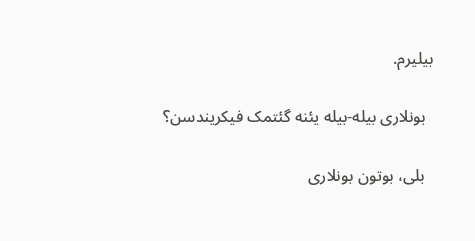بیلیرم.

  بونلاری بیله-بیله یئنه گئتمک فیکریندسن؟

  بلی، بوتون بونلاری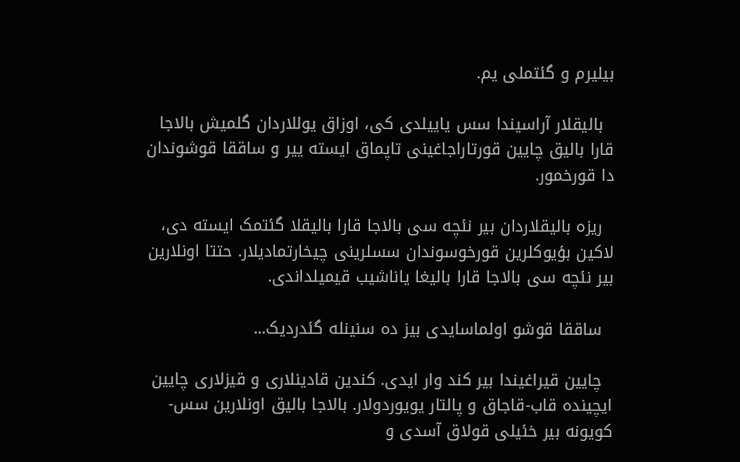بیلیرم و گئتملی یم.

  بالیقلار آراسیندا سس یاییلدی کی، اوزاق یوللاردان گلمیش بالاجا قارا بالیق چایین قورتاراجاغینی تاپماق ایسته ییر و ساققا قوشوندان دا قورخمور.

  ریزه بالیقلاردان بیر نئچه سی بالاجا قارا بالیقلا گئتمک ایسته دی، لاکین بؤیوکلرین قورخوسوندان سسلرینی چیخارتمادیلار. حتتا اونلارین بیر نئچه سی بالاجا قارا بالیغا یاناشیب قیمیلداندی.

  ساققا قوشو اولماسایدی بیز ده سنینله گئدردیک...

  چایین قیراغیندا بیر کند وار ایدی. کندین قادینلاری و قیزلاری چایین ایچینده قاب-قاجاق و پالتار یویوردولار. بالاجا بالیق اونلارین سس-کویونه بیر خئیلی قولاق آسدی و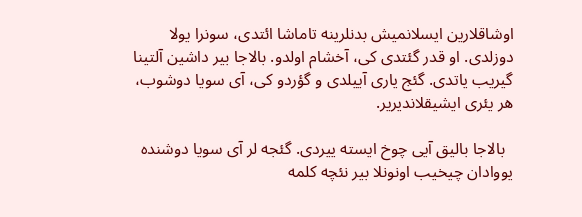اوشاقلارین ایسلانمیش بدنلرینه تاماشا ائتدی، سونرا یولا دوزلدی. او قدر گئتدی کی، آخشام اولدو. بالاجا بیر داشین آلتینا گیریب یاتدی. گئج یاری آییلدی و گؤردو کی، آی سویا دوشوب، هر یئری ایشیقلاندیریر.

  بالاجا بالیق آیی چوخ ایسته ییردی. گئجه لر آی سویا دوشنده یووادان چیخیب اونونلا بیر نئچه کلمه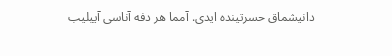دانیشماق حسرتینده ایدی. آمما هر دفه آناسی آییلیب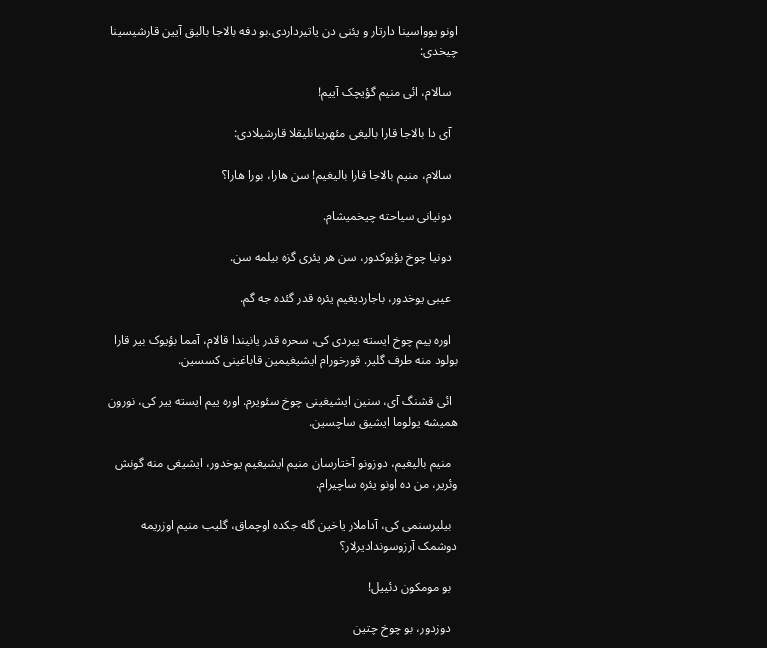اونو یوواسینا دارتار و یئنی دن یاتیرداردی.بو دفه بالاجا بالیق آیین قارشیسینا چیخدی:

  سالام، ائی منیم گؤیچک آییم!

  آی دا بالاجا قارا بالیغی مئهریبانلیقلا قارشیلادی:

  سالام، منیم بالاجا قارا بالیغیم! سن هارا، بورا هارا؟

  دونیانی سیاحته چیخمیشام.

  دونیا چوخ بؤیوکدور، سن هر یئری گزه بیلمه سن.

  عیبی یوخدور، باجاردیغیم یئره قدر گئده جه گم.

  اوره ییم چوخ ایسته ییردی کی، سحره قدر یانیندا قالام، آمما بؤیوک بیر قارا بولود منه طرف گلیر. قورخورام ایشیغیمین قاباغینی کسسین.

  ائی قشنگ آی، سنین ایشیغینی چوخ سئویرم. اوره ییم ایسته ییر کی، نورون همیشه یولوما ایشیق ساچسین.

  منیم بالیغیم، دوزونو آختارسان منیم ایشیغیم یوخدور، ایشیغی منه گونش وئریر، من ده اونو یئره ساچیرام.

  بیلیرسنمی کی، آداملار یاخین گله جکده اوچماق، گلیب منیم اوزریمه دوشمک آرزوسوندادیرلار؟

  بو مومکون دئییل!

  دوزدور، بو چوخ چتین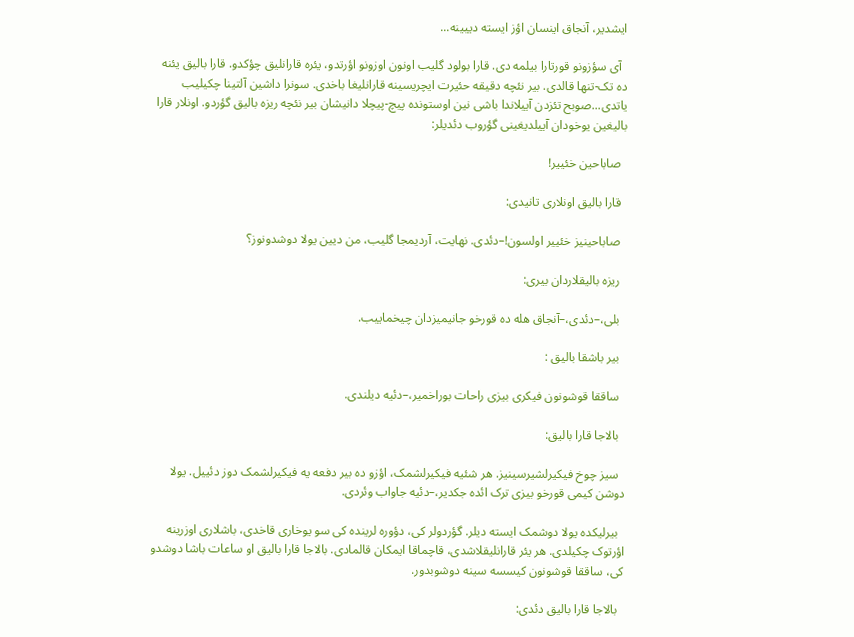ایشدیر، آنجاق اینسان اؤز ایسته دییینه...

  آی سؤزونو قورتارا بیلمه دی. قارا بولود گلیب اونون اوزونو اؤرتدو، یئره قارانلیق چؤکدو. قارا بالیق یئنه ده تک-تنها قالدی. بیر نئچه دقیقه حئیرت ایچریسینه قارانلیغا باخدی. سونرا داشین آلتینا چکیلیب یاتدی...صوبح تئزدن آییلاندا باشی نین اوستونده پیچ-پیچلا دانیشان بیر نئچه ریزه بالیق گؤردو. اونلار قارا بالیغین یوخودان آییلدیغینی گؤروب دئدیلر:

  صاباحین خئییر!

  قارا بالیق اونلاری تانیدی:

  صاباحینیز خئییر اولسون!–دئدی. نهایت، آردیمجا گلیب، من دیین یولا دوشدونوز؟

  ریزه بالیقلاردان بیری:

  بلی،–دئدی،–آنجاق هله ده قورخو جانیمیزدان چیخماییب.

  بیر باشقا بالیق :

  ساققا قوشونون فیکری بیزی راحات بوراخمیر،–دئیه دیلندی.

  بالاجا قارا بالیق:

  سیز چوخ فیکیرلشیرسینیز. هر شئیه فیکیرلشمک، اؤزو ده بیر دفعه يه فیکیرلشمک دوز دئییل. یولا دوشن کیمی قورخو بیزی ترک ائده جکدیر،–دئیه جاواب وئردی.

  بیرلیکده یولا دوشمک ایسته دیلر. گؤردولر کی، دؤوره لرینده کی سو یوخاری قاخدی، باشلاری اوزرینه اؤرتوک چکیلدی. هر یئر قارانلیقلاشدی، قاچماقا ایمکان قالمادی. بالاجا قارا بالیق او ساعات باشا دوشدو کی، ساققا قوشونون کیسسه سینه دوشوبدور.

  بالاجا قارا بالیق دئدی: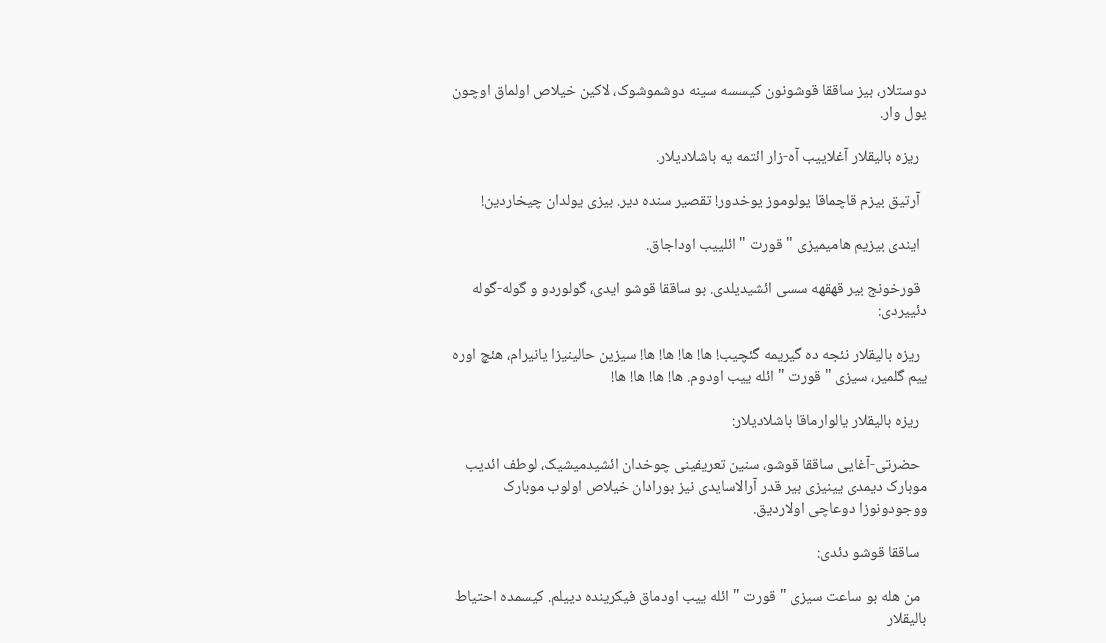دوستلار، بیز ساققا قوشونون کیسسه سینه دوشموشوک، لاکین خیلاص اولماق اوچون یول وار.

  ریزه بالیقلار آغلاییب آه-زار ائتمه يه باشلادیلار.

  آرتیق بیزم قاچماقا یولوموز یوخدور! تقصیر سنده دیر. بیزی یولدان چیخاردین!

  ایندی بیزیم هامیمیزی " قورت " ائلییب اوداجاق.

  قورخونج بیر قهقهه سسی ائشیدیلدی. بو ساققا قوشو ایدی، گولوردو و گوله-گوله دئییردی:

  ریزه بالیقلار نئجه ده گیریمه گئچیب! ها! ها! ها! ها! سیزین حالینیزا یانیرام، هئچ اوره ییم گلمیر، سیزی " قورت " ائله ییب اودوم. ها! ها! ها! ها!

  ریزه بالیقلار یالوارماقا باشلادیلار:

  حضرتی-آغایی ساققا قوشو، سنین تعریفینی چوخدان ائشیدمیشیک، لوطف ائدیب موبارک دیمدی یینیزی بیر قدر آرالاسایدی نیز بورادان خیلاص اولوب موبارک ووجودونوزا دوعاچی اولاردیق.

  ساققا قوشو دئدی:

  من هله بو ساعت سیزی " قورت " ائله ییب اودماق فیکرینده دییلم. کیسمده احتیاط بالیقلار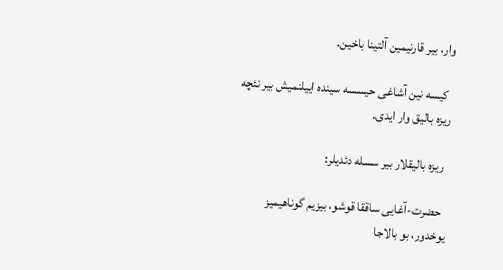وار، بیر قارنیمین آلتینا باخین.

  کیسه نین آشاغی حیسسه سینده اییلنمیش بیر نئچه ریزه بالیق وار ایدی.

  ریزه بالیقلار بیر سسله دئدیلر:

  حضرت-آغایی ساققا قوشو، بیزیم گوناهیمیز یوخدور، بو بالاجا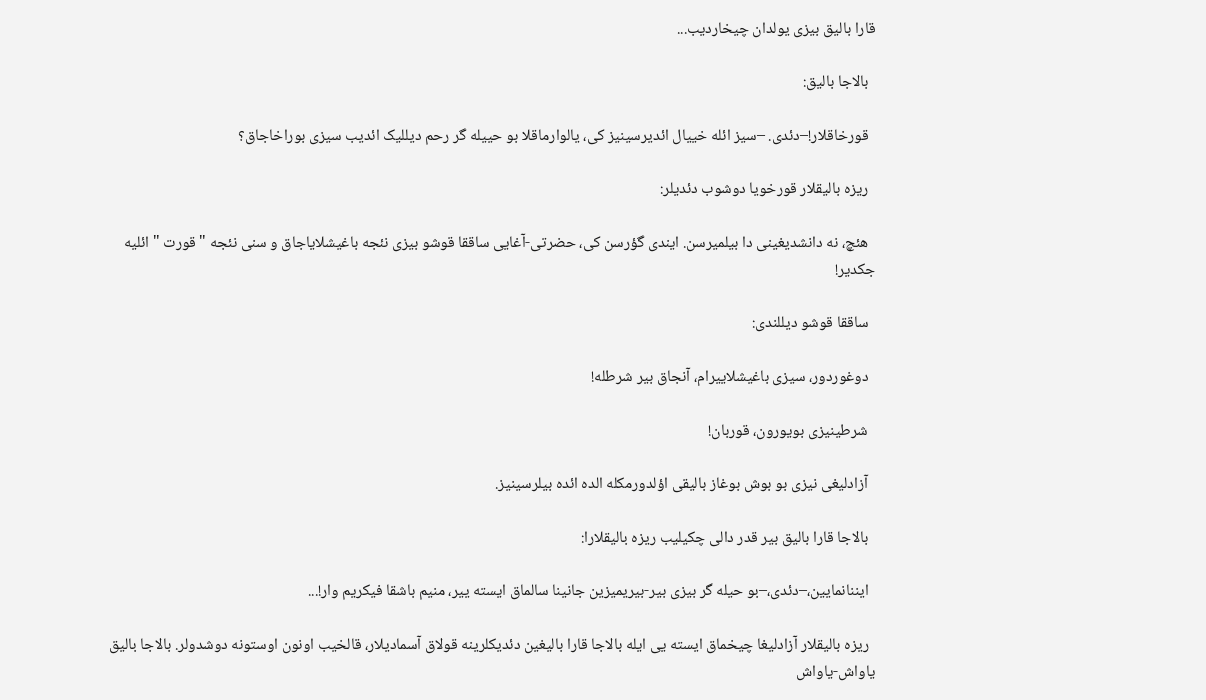قارا بالیق بیزی یولدان چیخاردیب...

  بالاجا بالیق:

  قورخاقلار!–دئدی. –سیز ائله خییال ائدیرسینیز کی، یالوارماقلا بو حییله گر رحم دیللیک ائدیب سیزی بوراخاجاق؟

  ریزه بالیقلار قورخویا دوشوب دئدیلر:

  هئچ، نه دانشدیغینی دا بیلمیرسن. ایندی گؤرسن کی، حضرتی-آغایی ساققا قوشو بیزی نئجه باغیشلایاجاق و سنی نئجه " قورت " ائلیه جکدیر!

  ساققا قوشو دیللندی:

  دوغوردور، سیزی باغیشلاییرام، آنجاق بیر شرطله!

  شرطینیزی بویورون، قوربان!

  آزادلیغی نیزی بو بوش بوغاز بالیقی اؤلدورمکله الده ائده بیلرسینیز.

  بالاجا قارا بالیق بیر قدر دالی چکیلیب ریزه بالیقلارا:

  ایننانمایین،–دئدی،–بو حیله گر بیزی بیر-بیریمیزین جانینا سالماق ایسته ییر، منیم باشقا فیکریم وار!...

  ریزه بالیقلار آزادلیغا چیخماق ایسته یی ایله بالاجا قارا بالیغین دئدیکلرینه قولاق آسمادیلار، قالخیب اونون اوستونه دوشدولر. بالاجا بالیق یاواش-یاواش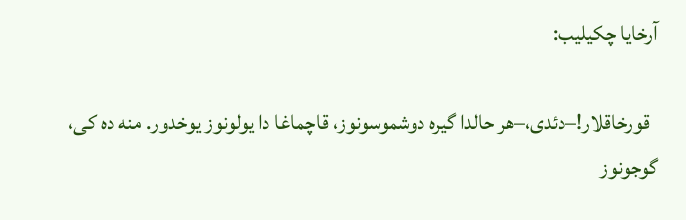آرخایا چکیلیب:

  قورخاقلار!–دئدی،–هر حالدا گیره دوشموسونوز، قاچماغا دا یولونوز یوخدور. منه ده کی، گوجونوز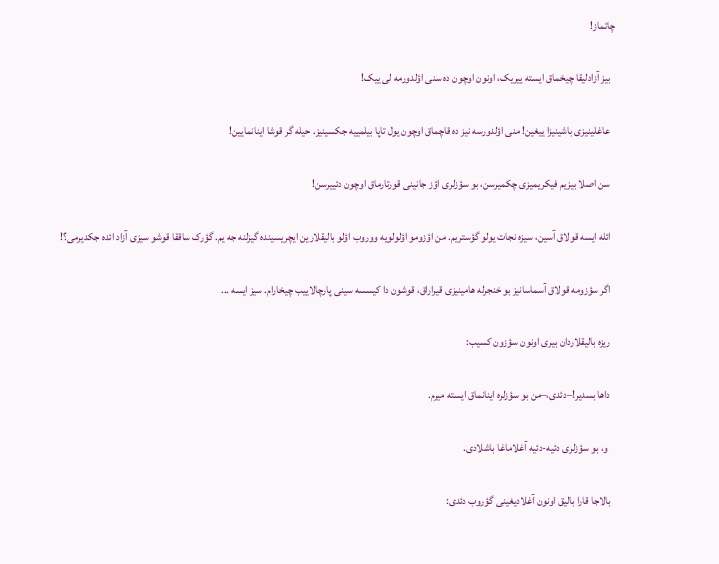چاتماز!

  بیز آزادلیقا چیخماق ایسته ییریک، اونون اوچون ده سنی اؤلدورمه لی يیک!

  عاغلینیزی باشینیزا ییغین! منی اؤلدورسه نیز ده قاچماق اوچون یول تاپا بیلمییه جکسینیز. حیله گر قوشا اینانمایین!

  سن اصلا بیزیم فیکریمیزی چکمیرسن، بو سؤزلری اؤز جانینی قورتارماق اوچون دئییرسن!

  ائله ایسه قولاق آسین، سیزه نجات یولو گؤستریم. من اؤزومو اؤلولویه ووروب اؤلو بالیقلارین ایچریسینده گیزلنه جه يم. گؤرک ساققا قوشو سیزی آزاد ائده جکدیرمی؟!

  اگر سؤزومه قولاق آسماسانیز بو خنجرله هامینیزی قیراراق، قوشون دا کیسسه سینی پارچالاییب چیخارام. سیز ایسه ...

  ریزه بالیقلاردان بیری اونون سؤزون کسیب:

  داها بسدیر!–دئدی،–من بو سؤزلره اینانماق ایسته میرم.

   و، بو سؤزلری دئیه-دئیه آغلاماغا باشلادی.

  بالاجا قارا بالیق اونون آغلادیغینی گؤروب دئدی: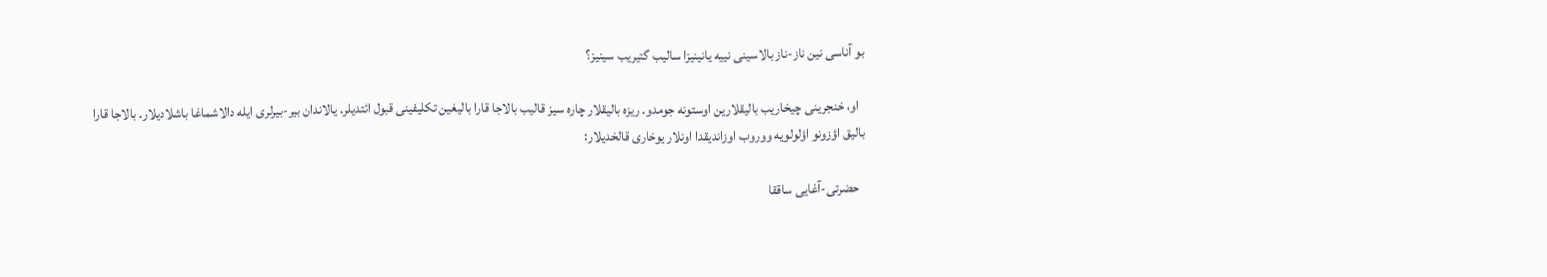بو آناسی نین ناز-ناز بالاسینی نییه یانینیزا سالیب گتیریب سینیز؟

  او، خنجرینی چیخاریب بالیقلارین اوستونه جومدو. ریزه بالیقلار چاره سیز قالیب بالاجا قارا بالیغین تکلیفینی قبول ائتدیلر. یالاندان بیر-بیرلری ایله دالاشماغا باشلادیلار. بالاجا قارا بالیق اؤزونو اؤلولویه ووروب اوزاندیقدا اونلار یوخاری قالخدیلار:

  حضرتی-آغایی ساققا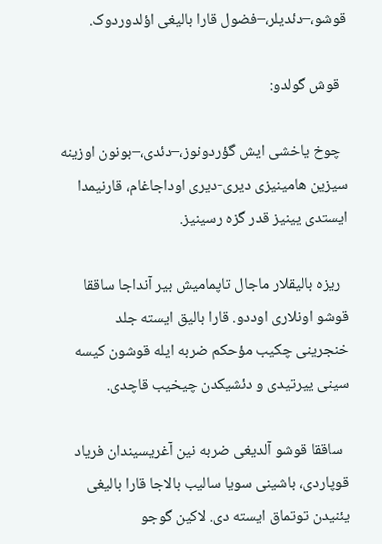قوشو،–دئدیلر،–فضول قارا بالیغی اؤلدوردوک.

  قوش گولدو:

  چوخ یاخشی ایش گؤردونوز،–دئدی،–بونون اوزینه سیزین هامینیزی دیری-دیری اوداجاغام، قارنیمدا ایستدی یینیز قدر گزه رسینیز.

  ریزه بالیقلار ماجال تاپمامیش بیر آنداجا ساققا قوشو اونلاری اوددو. قارا بالیق ایسته جلد خنجرینی چکیب مؤحکم ضربه ایله قوشون کیسه سینی ییرتیدی و دئشیکدن چیخیب قاچدی.

  ساققا قوشو آلدیغی ضربه نین آغریسیندان فریاد قوپاردی، باشینی سویا سالیب بالاجا قارا بالیغی یئنیدن توتماق ایسته دی. لاکین گوجو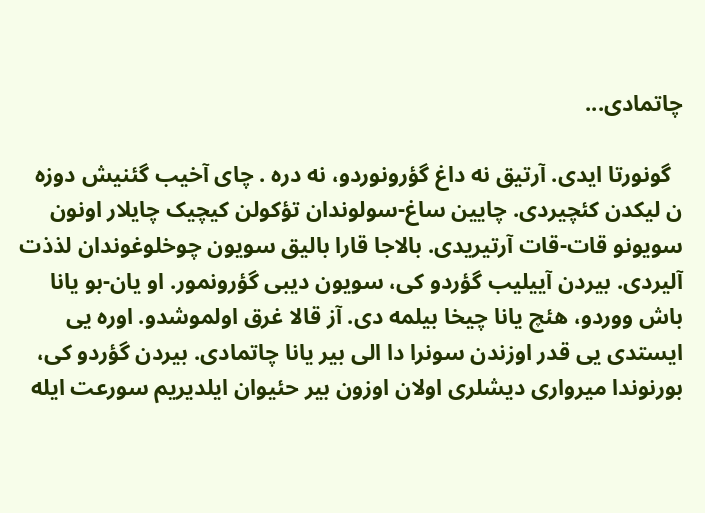چاتمادی...

  گونورتا ایدی. آرتیق نه داغ گؤرونوردو، نه دره . چای آخیب گئنیش دوزه ن لیکدن کئچیردی. چایین ساغ-سولوندان تؤکولن کیچیک چایلار اونون سویونو قات-قات آرتیریدی. بالاجا قارا بالیق سویون چوخلوغوندان لذذت آلیردی. بیردن آییلیب گؤردو کی، سویون دیبی گؤرونمور. او یان-بو یانا باش ووردو، هئچ یانا چیخا بیلمه دی. آز قالا غرق اولموشدو. اوره یی ایستدی یی قدر اوزندن سونرا دا الی بیر یانا چاتمادی. بیردن گؤردو کی، بورنوندا میرواری دیشلری اولان اوزون بیر حئیوان ایلدیریم سورعت ایله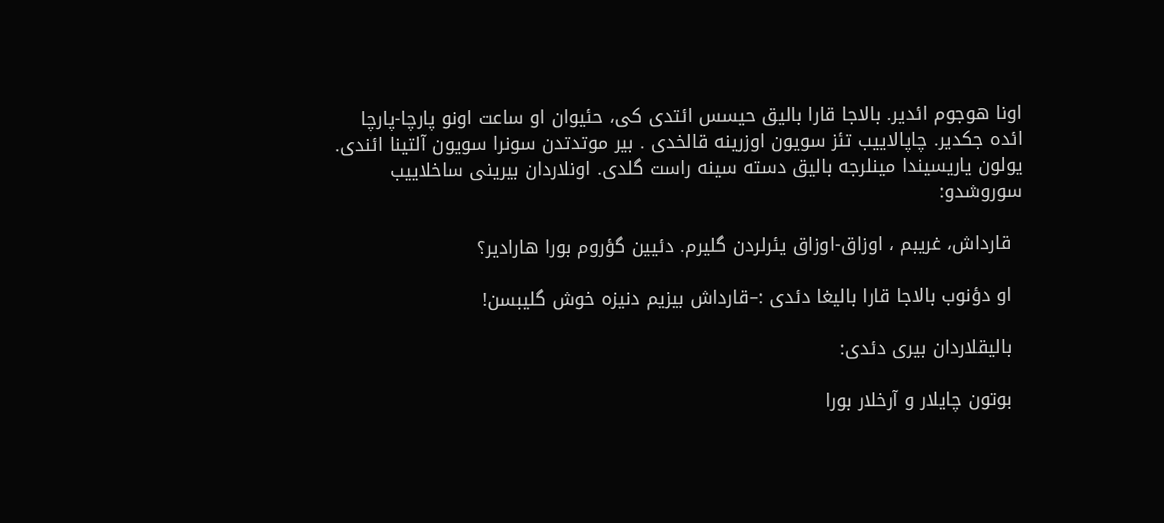اونا هوجوم ائدیر. بالاجا قارا بالیق حیسس ائتدی کی، حئیوان او ساعت اونو پارچا-پارچا ائده جکدیر. چاپالاییب تئز سویون اوزرینه قالخدی . بیر موتدتدن سونرا سویون آلتینا ائندی. یولون یاریسیندا مینلرجه بالیق دسته سینه راست گلدی. اونلاردان بیرینی ساخلاییب سوروشدو:

  قارداش، غریبم ، اوزاق-اوزاق یئرلردن گلیرم. دئیین گؤروم بورا هارادیر؟

  او دؤنوب بالاجا قارا بالیغا دئدی :–قارداش بیزیم دنیزه خوش گلیبسن!

  بالیقلاردان بیری دئدی:

  بوتون چایلار و آرخلار بورا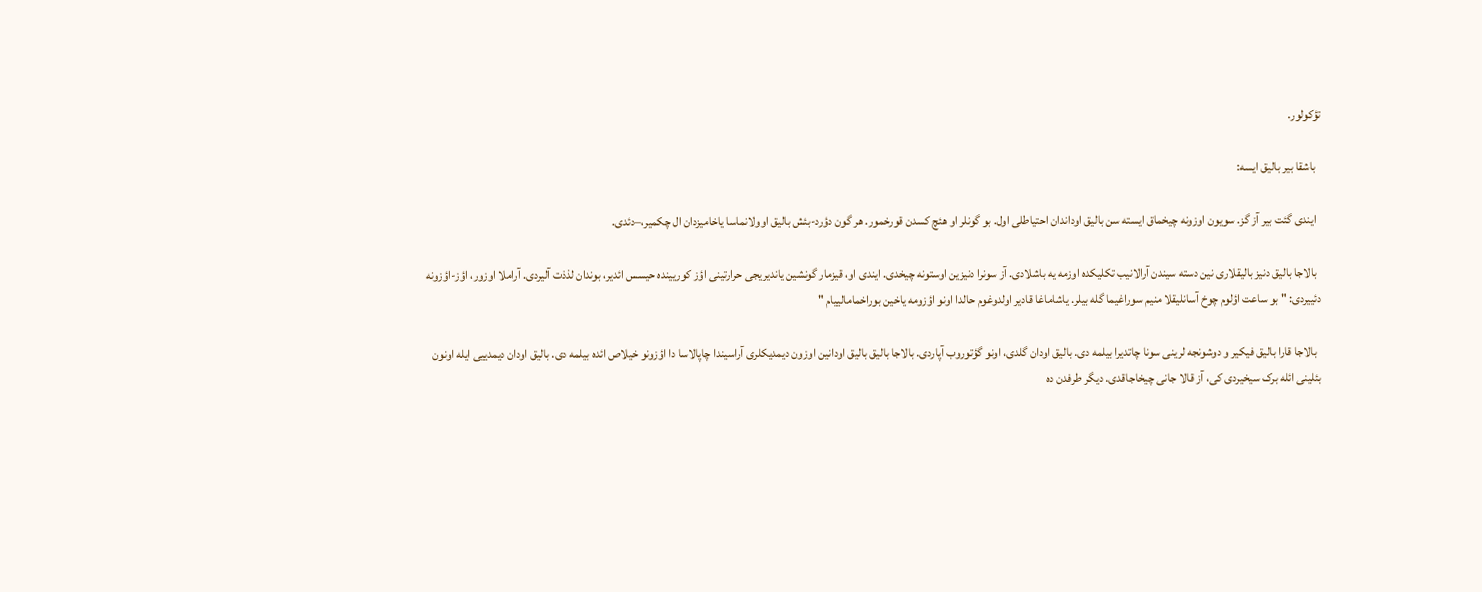تؤکولور.

  باشقا بیر بالیق ایسه:

  ایندی گئت بیر آز گز. سویون اوزونه چیخماق ایسته سن بالیق اوداندان احتیاطلی اول. بو گونلر او هئچ کسدن قورخمور. هر گون دؤرد-بئش بالیق اوولانماسا یاخامیزدان ال چکمیر،–دئدی.

  بالاجا بالیق دنیز بالیقلاری نین دسته سیندن آرالانیب تکلیکده اوزمه یه باشلادی. آز سونرا دنیزین اوستونه چیخدی. ایندی او، قیزمار گونشین یاندیریجی حرارتینی اؤز کوریینده حیسس ائدیر، بوندان لذذت آلیردی. آراملا اوزور، اؤز-اؤزونه دئییردی: " بو ساعت اؤلوم چوخ آسانلیقلا منیم سوراغیما گله بیلر. یاشاماغا قادیر اولدوغوم حالدا اونو اؤزومه یاخین بوراخمامالییام "

  بالاجا قارا بالیق فیکیر و دوشونجه لرینی سونا چاتدیرا بیلمه دی. بالیق اودان گلدی، اونو گؤتوروب آپاردی. بالاجا بالیق بالیق اودانین اوزون دیمدیکلری آراسیندا چاپالاسا دا اؤزونو خیلاص ائده بیلمه دی. بالیق اودان دیمدییی ایله اونون بئلینی ائله برک سیخیردی کی، آز قالا جانی چیخاجاقدی. دیگر طرفدن ده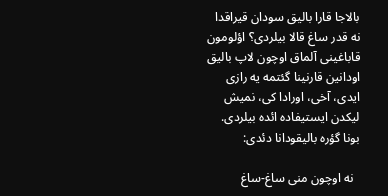بالاجا قارا بالیق سودان قیراقدا نه قدر ساغ قالا بیلردی؟ اؤلومون قاباغینی آلماق اوچون لاپ بالیق اودانین قارنینا گئتمه یه رازی ایدی، آخی، اورادا کی، نمیش لیکدن ایستیفاده ائده بیلردی. بونا گؤره بالیقودانا دئدی:

  نه اوچون منی ساغ-ساغ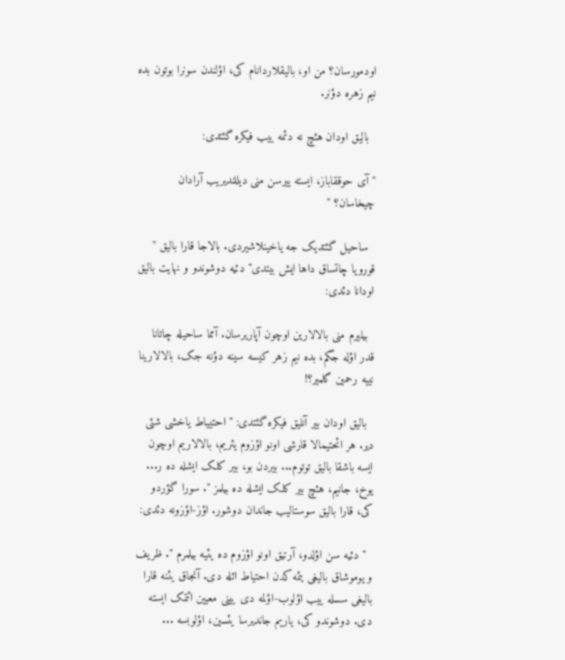اودمورسان؟ من او، بالیقلاردانام کی، اؤلندن سونرا بوتون بده نیم زهره دؤنر.

  بالیق اودان هئچ نه دئمه ییب فیکره گئتدی:

" آی حوققاباز، ایسته ییرسن منی دیللندیریب آرادان چیخاسان؟ "

  ساحیل گئتدیک جه یاخینلاشیردی. بالاجا قارا بالیق " قورویا چاتساق داها ایش بیتدی" دئیه دوشوندو و نهایت بالیق اودانا دئدی:

  بیلیرم منی بالالارین اوچون آپاریرسان. آمما ساحیله چاتانا قدر اؤله جگم، بده نیم زهر کیسه سینه دؤنه جک، بالالارینا نییه رحمین گلمیر؟!

  بالیق اودان بیر آنلیق فیکره گئتدی: " احتییاط یاخشی شئی دیر. هر ائحتیمالا قارشی اونو اؤزوم یئریم، بالالاریم اوچون ایسه باشقا بالیق توتوم... بیردن بو، بیر کلک ایشله ده ر... یوخ، جانیم، هئچ بیر کلک ایشله ده بیلمز ". سورا گؤردو کی، قارا بالیق سوستالیب جاندان دوشور. اؤز-اؤزونه دئدی:

  " دئیه سن اؤلدو، آرتیق اونو اؤزوم ده یئیه بیلمرم ". ظریف و یوموشاق بالیغی یئمه کدن احتیاط ائله دی. آنجاق یئنه قارا بالیغی سسله ییب اؤلوب-اؤلمه دی یینی معیین ائتمک ایسته دی. دوشوندو کی، یاریم جاندیرسا یئسین، اؤلوبسه ...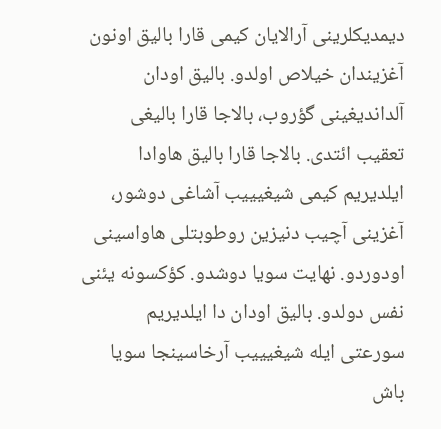دیمدیکلرینی آرالایان کیمی قارا بالیق اونون آغزیندان خیلاص اولدو. بالیق اودان آلداندیغینی گؤروب، بالاجا قارا بالیغی تعقیب ائتدی. بالاجا قارا بالیق هاوادا ایلدیریم کیمی شیغیییب آشاغی دوشور، آغزینی آچیب دنیزین روطوبتلی هاواسینی اودوردو. نهایت سویا دوشدو. کؤکسونه یئنی نفس دولدو. بالیق اودان دا ایلدیریم سورعتی ایله شیغیییب آرخاسینجا سویا باش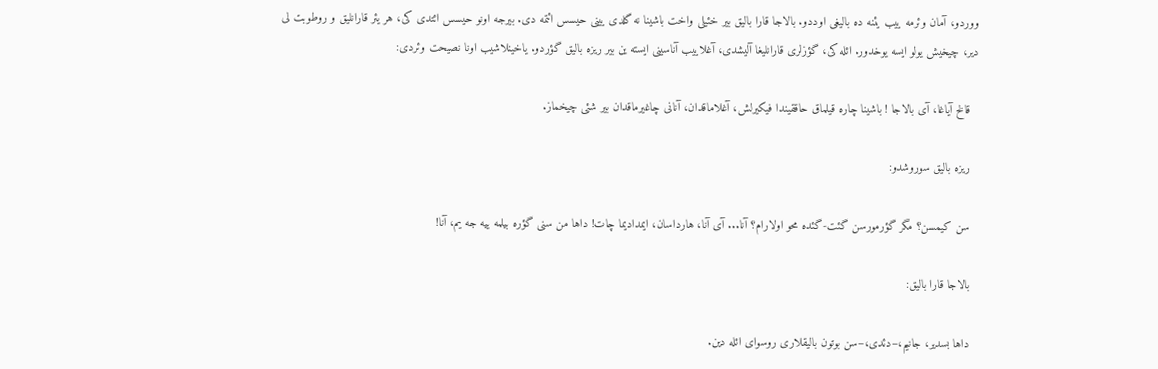ووردو، آمان وئرمه ییب یئنه ده بالیغی اوددو. بالاجا قارا بالیق بیر خئیلی واخت باشینا نه گلدی یینی حیسس ائتمه دی. بیرجه اونو حیسس ائتدی کی، هر یئر قارانلیق و روطوبت لی دیر، چیخیش یولو ایسه یوخدور. ائله کی، گؤزلری قارانلیغا آلیشدی، آغلاییب آناسینی ایسته ین بیر ریزه بالیق گؤردو. یاخینلاشیب اونا نصیحت وئردی:

  قالخ آیاغا، آی بالاجا ! باشینا چاره قیلماق حاققیندا فیکیرلش، آغلاماقدان، آنانی چاغیرماقدان بیر شئی چیخماز.

  ریزه بالیق سوروشدو:

  سن کیمسن؟ مگر گؤرمورسن گئت-گئده محو اولارام؟ آنا... آی آنا، هارداسان، ایمدادیما چات! داها من سنی گؤره بیلمه ییه جه يم، آنا!

  بالاجا قارا بالیق:

  داها بسدیر، جانیم،–دئدی،–سن بوتون بالیقلاری روسوای ائله دین.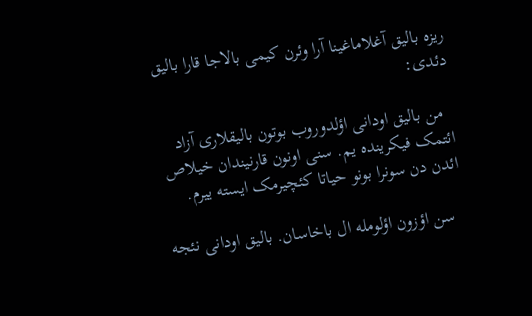ریزه بالیق آغلاماغینا آرا وئرن کیمی بالاجا قارا بالیق دئدی:

  من بالیق اودانی اؤلدوروب بوتون بالیقلاری آزاد ائتمک فیکرینده یم. سنی اونون قارنیندان خیلاص ائدن دن سونرا بونو حیاتا کئچیرمک ایسته ییرم.

  سن اؤزون اؤلومله ال باخاسان. بالیق اودانی نئجه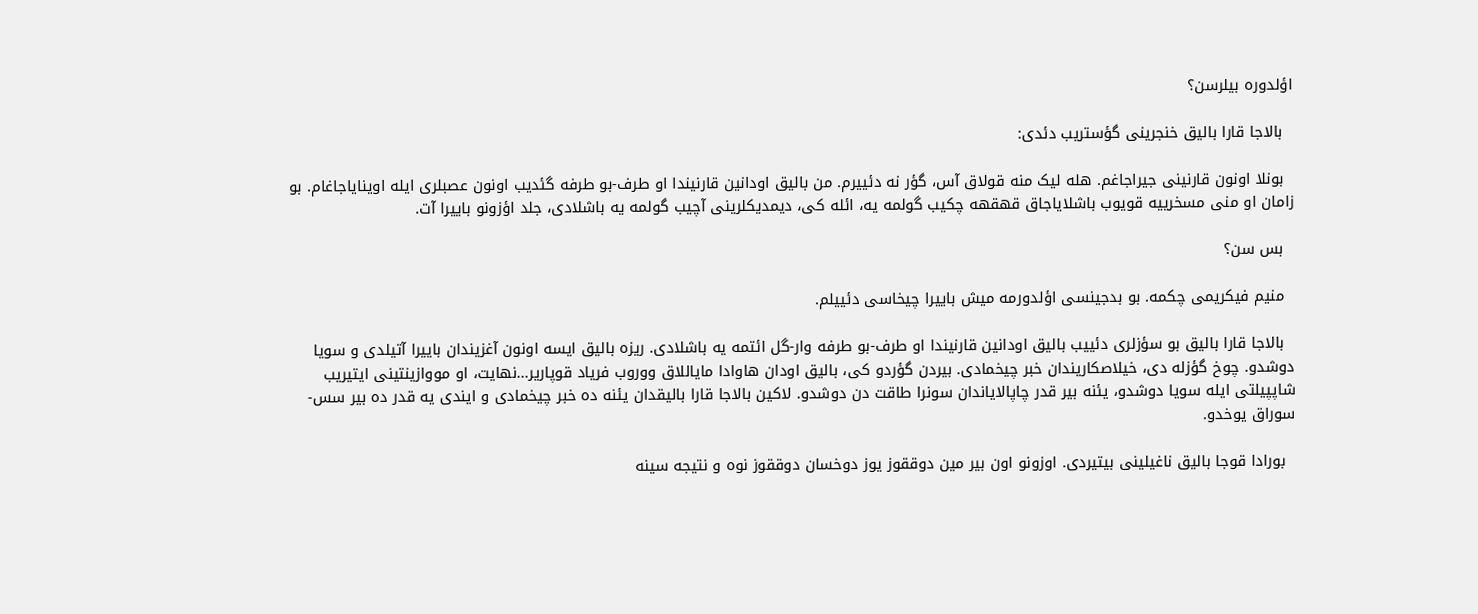اؤلدوره بیلرسن؟

  بالاجا قارا بالیق خنجرینی گؤستریب دئدی:

  بونلا اونون قارنینی جیراجاغم. هله لیک منه قولاق آس، گؤر نه دئییرم. من بالیق اودانین قارنیندا او طرف-بو طرفه گئدیب اونون عصبلری ایله اوینایاجاغام. بو زامان او منی مسخرییه قویوب باشلایاجاق قهقهه چکیب گولمه یه، ائله کی، دیمدیکلرینی آچیب گولمه یه باشلادی، جلد اؤزونو باییرا آت.

  بس سن؟

  منیم فیکریمی چکمه. بو بدجینسی اؤلدورمه میش باییرا چیخاسی دئییلم.

  بالاجا قارا بالیق بو سؤزلری دئییب بالیق اودانین قارنیندا او طرف-بو طرفه وار-گل ائتمه یه باشلادی. ریزه بالیق ایسه اونون آغزیندان باییرا آتیلدی و سویا دوشدو. چوخ گؤزله دی، خیلاصکاریندان خبر چیخمادی. بیردن گؤردو کی، بالیق اودان هاوادا مایاللاق ووروب فریاد قوپاریر...نهایت، او مووازینتینی ایتیریب شاپپیلتی ایله سویا دوشدو، یئنه بیر قدر چاپالایاندان سونرا طاقت دن دوشدو. لاکین بالاجا قارا بالیقدان یئنه ده خبر چیخمادی و ایندی یه قدر ده بیر سس-سوراق یوخدو.

  بورادا قوجا بالیق ناغیلینی بیتیردی. اوزونو اون بیر مین دوققوز یوز دوخسان دوققوز نوه و نتیجه سینه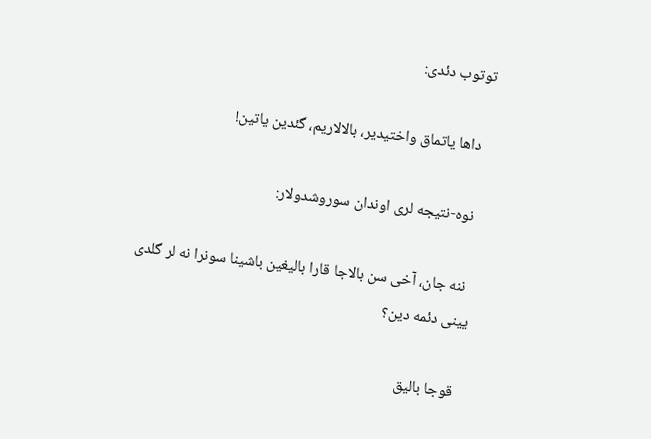توتوب دئدی:

  داها یاتماق واختیدیر، بالالاریم، گئدین یاتین!

  نوه-نتیجه لری اوندان سوروشدولار:

  ننه جان، آخی سن بالاجا قارا بالیغین باشینا سونرا نه لر گلدی یینی دئمه دین؟

  قوجا بالیق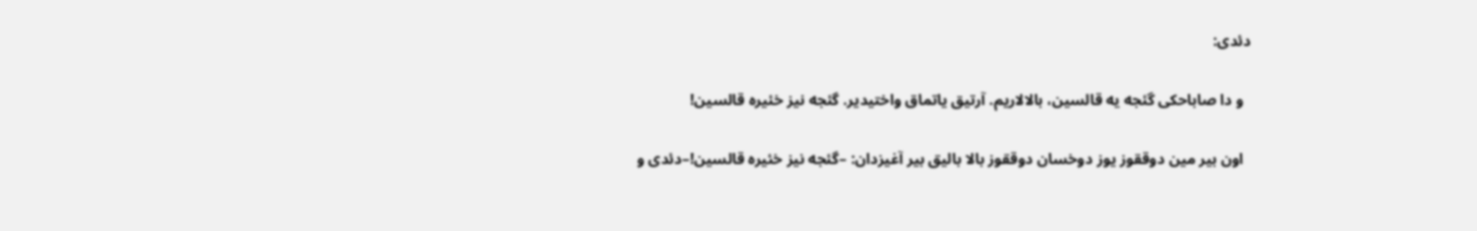دئدی:

  و دا صاباحکی گئجه یه قالسین، بالالاریم. آرتیق یاتماق واختیدیر. گئجه نیز خئیره قالسین!

  اون بیر مین دوققوز یوز دوخسان دوققوز بالا بالیق بیر آغیزدان: –گئجه نیز خئیره قالسین!–دئدی و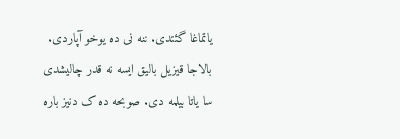یاتماغا گئتدی. ننه نی ده یوخو آپاردی. بالاجا قیزیل بالیق ایسه نه قدر چالیشدی سا یاتا بیلمه دی. صوبحه ده ک دنیز باره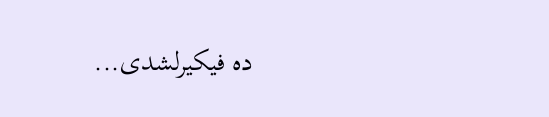ده فیکیرلشدی...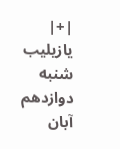|+| يازيليب شنبه دوازدهم آبان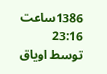1386ساعت 23:16  توسط اویاق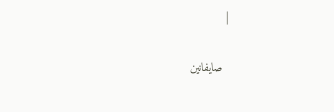|

  صايفانين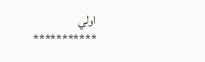اولي
***********